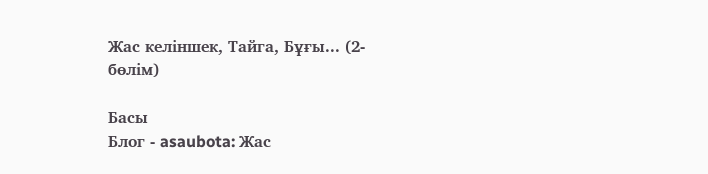Жас келіншек, Тайга, Бұғы... (2-бөлім)

Басы
Блог - asaubota: Жас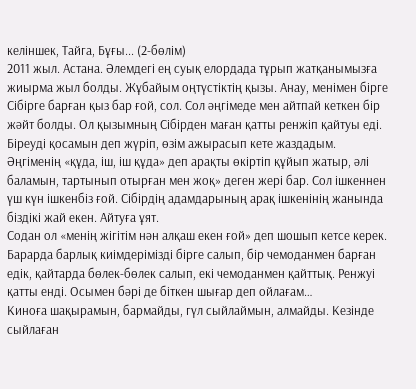келіншек, Тайга, Бұғы... (2-бөлім)
2011 жыл. Астана. Әлемдегі ең суық елордада тұрып жатқанымызға жиырма жыл болды. Жұбайым оңтүстіктің қызы. Анау, менімен бірге Сібірге барған қыз бар ғой, сол. Сол әңгімеде мен айтпай кеткен бір жәйт болды. Ол қызымның Сібірден маған қатты ренжіп қайтуы еді. Біреуді қосамын деп жүріп, өзім ажырасып кете жаздадым. Әңгіменің «құда, іш, іш құда» деп арақты өкіртіп құйып жатыр, әлі баламын, тартынып отырған мен жоқ» деген жері бар. Сол ішкеннен үш күн ішкенбіз ғой. Сібірдің адамдарының арақ ішкенінің жанында біздікі жай екен. Айтуға ұят.
Содан ол «менің жігітім нән алқаш екен ғой» деп шошып кетсе керек. Барарда барлық киімдерімізді бірге салып, бір чемоданмен барған едік, қайтарда бөлек-бөлек салып, екі чемоданмен қайттық. Ренжуі қатты енді. Осымен бәрі де біткен шығар деп ойлағам…
Киноға шақырамын, бармайды, гүл сыйлаймын, алмайды. Кезінде сыйлаған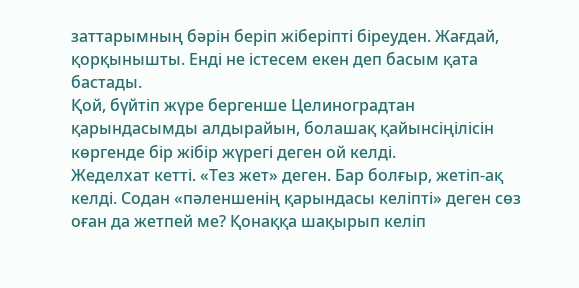заттарымның бәрін беріп жіберіпті біреуден. Жағдай, қорқынышты. Енді не істесем екен деп басым қата бастады.
Қой, бүйтіп жүре бергенше Целиноградтан қарындасымды алдырайын, болашақ қайынсіңілісін көргенде бір жібір жүрегі деген ой келді.
Жеделхат кетті. «Тез жет» деген. Бар болғыр, жетіп-ақ келді. Содан «пәленшенің қарындасы келіпті» деген сөз оған да жетпей ме? Қонаққа шақырып келіп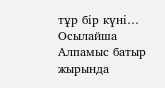тұр бір күні…
Осылайша Алпамыс батыр жырында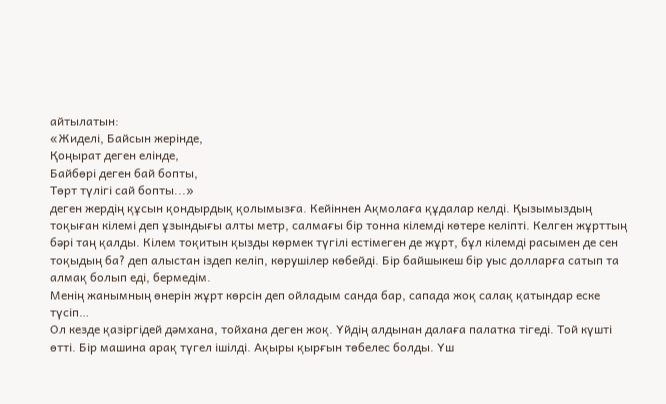айтылатын:
«Жиделі, Байсын жерінде,
Қоңырат деген елінде,
Байбөрі деген бай бопты,
Төрт түлігі сай бопты...»
деген жердің құсын қондырдық қолымызға. Кейіннен Ақмолаға құдалар келді. Қызымыздың тоқыған кілемі деп ұзындығы алты метр, салмағы бір тонна кілемді көтере келіпті. Келген жұрттың бәрі таң қалды. Кілем тоқитын қызды көрмек түгілі естімеген де жұрт, бұл кілемді расымен де сен тоқыдың ба? деп алыстан іздеп келіп, көрушілер көбейді. Бір байшыкеш бір уыс долларға сатып та алмақ болып еді, бермедім.
Менің жанымның өнерін жұрт көрсін деп ойладым санда бар, сапада жоқ салақ қатындар еске түсіп…
Ол кезде қазіргідей дәмхана, тойхана деген жоқ. Үйдің алдынан далаға палатка тігеді. Той күшті өтті. Бір машина арақ түгел ішілді. Ақыры қырғын төбелес болды. Үш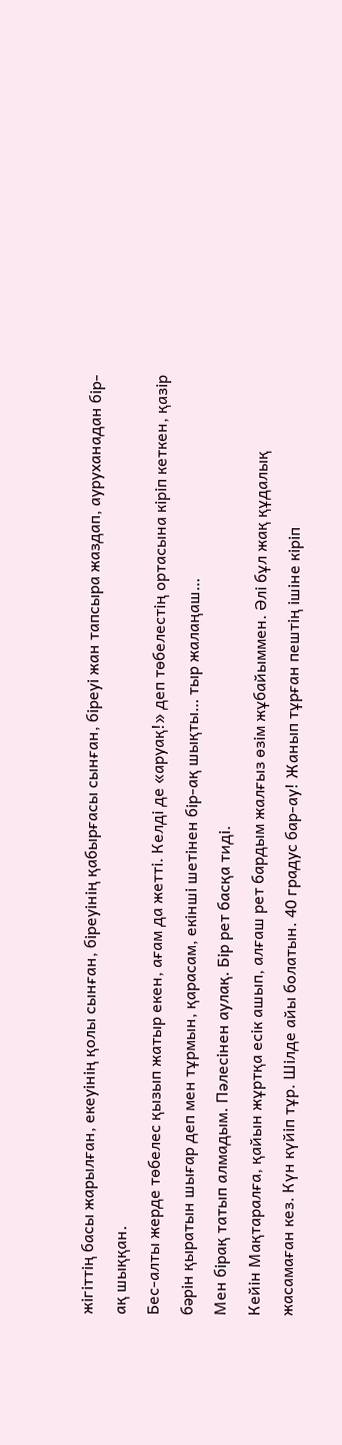жігіттің басы жарылған, екеуінің қолы сынған, біреуінің қабырғасы сынған, біреуі жан тапсыра жаздап, ауруханадан бір-ақ шыққан.
Бес-алты жерде төбелес қызып жатыр екен, ағам да жетті. Келді де «аруақ!» деп төбелестің ортасына кіріп кеткен, қазір бәрін қыратын шығар деп мен тұрмын, қарасам, екінші шетінен бір-ақ шықты… тыр жалаңаш…
Мен бірақ татып алмадым. Пәлесінен аулақ. Бір рет басқа тиді.
Кейін Мақтаралға, қайын жұртқа есік ашып, алғаш рет бардым жалғыз өзім жұбайыммен. Әлі бұл жақ құдалық жасамаған кез. Күн күйіп тұр. Шілде айы болатын. 40 градус бар-ау! Жанып тұрған пештің ішіне кіріп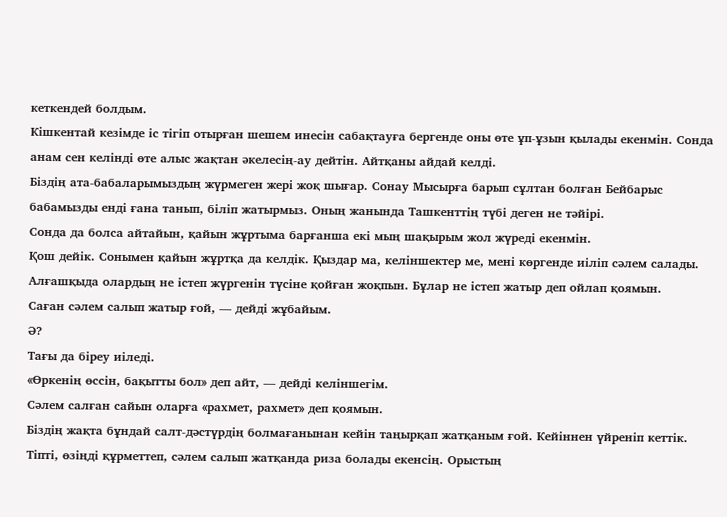кеткендей болдым.
Кішкентай кезімде іс тігіп отырған шешем инесін сабақтауға бергенде оны өте ұп-ұзын қылады екенмін. Сонда анам сен келінді өте алыс жақтан әкелесің-ау дейтін. Айтқаны айдай келді.
Біздің ата-бабаларымыздың жүрмеген жері жоқ шығар. Сонау Мысырға барып сұлтан болған Бейбарыс бабамызды енді ғана танып, біліп жатырмыз. Оның жанында Ташкенттің түбі деген не тәйірі.
Сонда да болса айтайын, қайын жұртыма барғанша екі мың шақырым жол жүреді екенмін.
Қош дейік. Сонымен қайын жұртқа да келдік. Қыздар ма, келіншектер ме, мені көргенде иіліп сәлем салады. Алғашқыда олардың не істеп жүргенін түсіне қойған жоқпын. Бұлар не істеп жатыр деп ойлап қоямын.
Саған сәлем салып жатыр ғой, — дейді жұбайым.
Ә?
Тағы да біреу иіледі.
«Өркенің өссін, бақытты бол» деп айт, — дейді келіншегім.
Cәлем салған сайын оларға «рахмет, рахмет» деп қоямын.
Біздің жақта бұндай салт-дәстүрдің болмағанынан кейін таңырқап жатқаным ғой. Кейіннен үйреніп кеттік.
Тіпті, өзіңді құрметтеп, сәлем салып жатқанда риза болады екенсің. Орыстың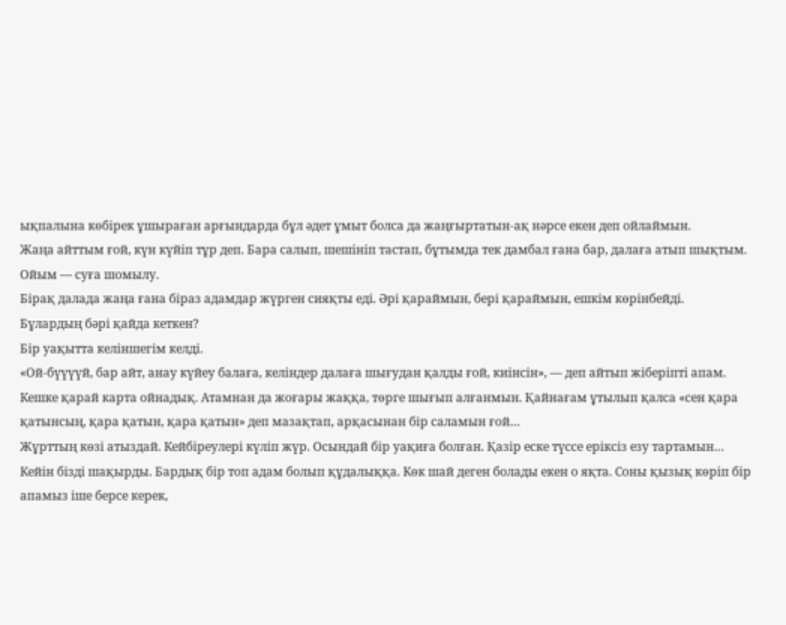ықпалына көбірек ұшыраған арғындарда бұл әдет ұмыт болса да жаңғыртатын-ақ нәрсе екен деп ойлаймын.
Жаңа айттым ғой, күн күйіп тұр деп. Бара салып, шешініп тастап, бұтымда тек дамбал ғана бар, далаға атып шықтым. Ойым — суға шомылу.
Бірақ далада жаңа ғана біраз адамдар жүрген сияқты еді. Әрі қараймын, бері қараймын, ешкім көрінбейді.
Бұлардың бәрі қайда кеткен?
Бір уақытта келіншегім келді.
«Ой-бүүүүй, бар айт, анау күйеу балаға, келіндер далаға шығудан қалды ғой, киінсін», — деп айтып жіберіпті апам.
Кешке қарай карта ойнадық. Атамнан да жоғары жаққа, төрге шығып алғанмын. Қайнағам ұтылып қалса «сен қара қатынсың, қара қатын, қара қатын» деп мазақтап, арқасынан бір саламын ғой…
Жұрттың көзі атыздай. Кейбіреулері күліп жүр. Осындай бір уақиға болған. Қазір еске түссе еріксіз езу тартамын…
Кейін бізді шақырды. Бардық бір топ адам болып құдалыққа. Көк шай деген болады екен о яқта. Соны қызық көріп бір апамыз іше берсе керек,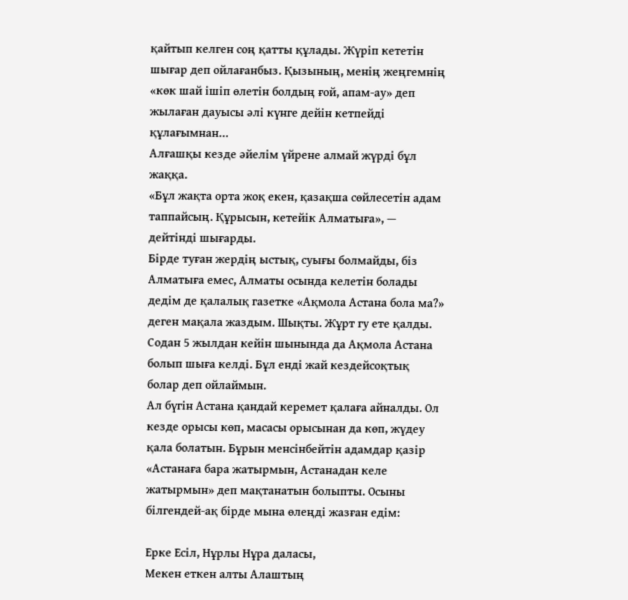қайтып келген соң қатты құлады. Жүріп кететін шығар деп ойлағанбыз. Қызының, менің жеңгемнің «көк шай ішіп өлетін болдың ғой, апам-ау» деп жылаған дауысы әлі күнге дейін кетпейді құлағымнан…
Алғашқы кезде әйелім үйрене алмай жүрді бұл жаққа.
«Бұл жақта орта жоқ екен, қазақша сөйлесетін адам таппайсың. Құрысын, кетейік Алматыға», — дейтінді шығарды.
Бірде туған жердің ыстық, суығы болмайды, біз Алматыға емес, Алматы осында келетін болады дедім де қалалық газетке «Ақмола Астана бола ма?» деген мақала жаздым. Шықты. Жұрт гу ете қалды. Содан 5 жылдан кейін шынында да Ақмола Астана болып шыға келді. Бұл енді жай кездейсоқтық болар деп ойлаймын.
Ал бүгін Астана қандай керемет қалаға айналды. Ол кезде орысы көп, масасы орысынан да көп, жүдеу қала болатын. Бұрын менсінбейтін адамдар қазір «Астанаға бара жатырмын, Астанадан келе жатырмын» деп мақтанатын болыпты. Осыны білгендей-ақ бірде мына өлеңді жазған едім:

Ерке Есіл, Нұрлы Нұра даласы,
Мекен еткен алты Алаштың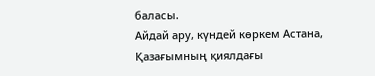баласы.
Айдай ару, күндей көркем Астана,
Қазағымның қиялдағы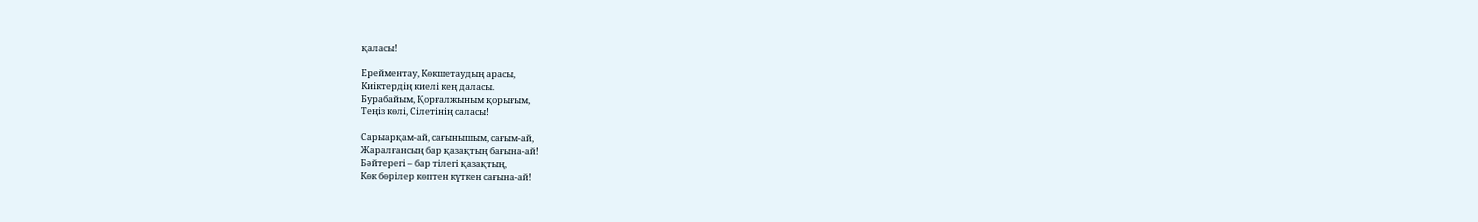қаласы!

Ерейментау, Көкшетаудың арасы,
Киіктердің киелі кең даласы.
Бурабайым, Қорғалжыным қорығым,
Теңіз көлі, Сілетінің саласы!

Сарыарқам-ай, сағынышым, сағым-ай,
Жаралғансың бар қазақтың бағына-ай!
Бәйтерегі – бар тілегі қазақтың,
Көк бөрілер көптен күткен сағына-ай!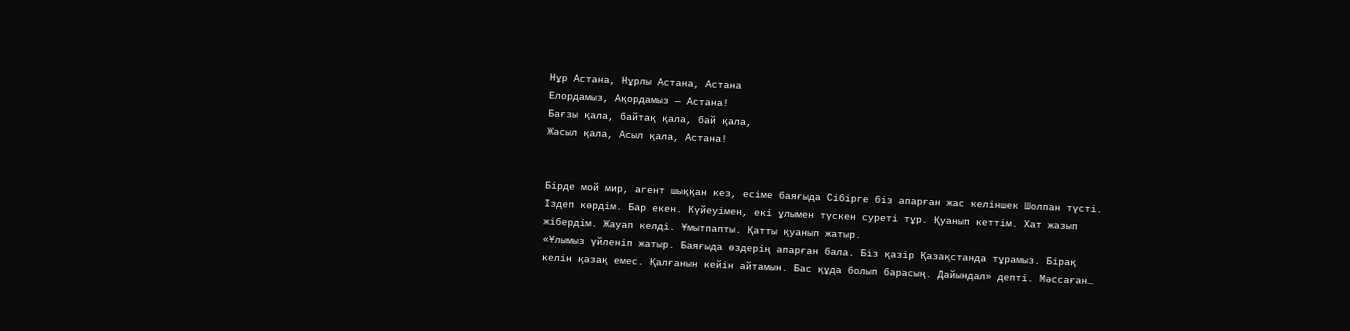Нұр Астана, Нұрлы Астана, Астана
Елордамыз, Ақордамыз — Астана!
Бағзы қала, байтақ қала, бай қала,
Жасыл қала, Асыл қала, Астана!


Бірде мой мир, агент шыққан кез, есіме баяғыда Сібірге біз апарған жас келіншек Шолпан түсті. Іздеп көрдім. Бар екен. Күйеуімен, екі ұлымен түскен суреті тұр. Қуанып кеттім. Хат жазып жібердім. Жауап келді. Ұмытпапты. Қатты қуанып жатыр.
«Ұлымыз үйленіп жатыр. Баяғыда өздерің апарған бала. Біз қазір Қазақстанда тұрамыз. Бірақ келін қазақ емес. Қалғанын кейін айтамын. Бас құда болып барасың. Дайындал» депті. Мәссаған…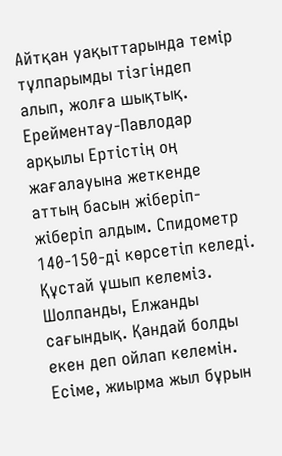Айтқан уақыттарында темір тұлпарымды тізгіндеп алып, жолға шықтық. Ерейментау-Павлодар арқылы Ертістің оң жағалауына жеткенде аттың басын жіберіп-жіберіп алдым. Спидометр 140-150-ді көрсетіп келеді. Құстай ұшып келеміз. Шолпанды, Елжанды сағындық. Қандай болды екен деп ойлап келемін. Есіме, жиырма жыл бұрын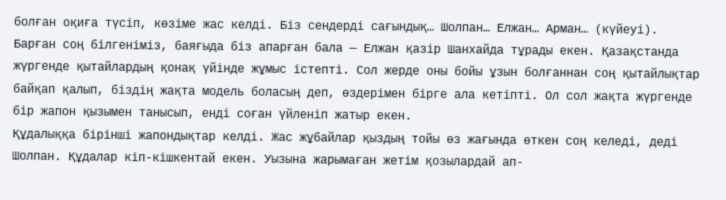болған оқиға түсіп, көзіме жас келді. Біз сендерді сағындық… Шолпан… Елжан… Арман… (күйеуі).
Барған соң білгеніміз, баяғыда біз апарған бала — Елжан қазір Шанхайда тұрады екен. Қазақстанда жүргенде қытайлардың қонақ үйінде жұмыс істепті. Сол жерде оны бойы ұзын болғаннан соң қытайлықтар байқап қалып, біздің жақта модель боласың деп, өздерімен бірге ала кетіпті. Ол сол жақта жүргенде бір жапон қызымен танысып, енді соған үйленіп жатыр екен.
Құдалыққа бірінші жапондықтар келді. Жас жұбайлар қыздың тойы өз жағында өткен соң келеді, деді Шолпан. Құдалар кіп-кішкентай екен. Уызына жарымаған жетім қозылардай ап-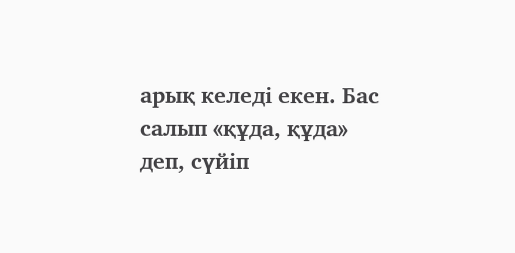арық келеді екен. Бас салып «құда, құда» деп, сүйіп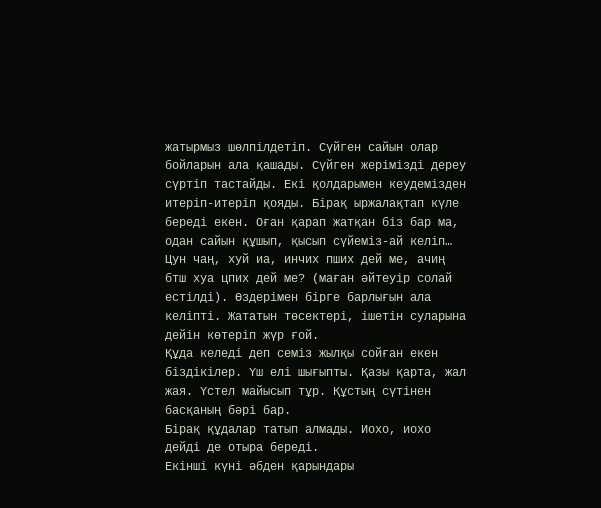жатырмыз шөлпілдетіп. Сүйген сайын олар бойларын ала қашады. Сүйген жерімізді дереу сүртіп тастайды. Екі қолдарымен кеудемізден итеріп-итеріп қояды. Бірақ ыржалақтап күле береді екен. Оған қарап жатқан біз бар ма, одан сайын құшып, қысып сүйеміз-ай келіп…
Цун чаң, хуй иа, инчих пших дей ме, ачиң бтш хуа цпих дей ме? (маған әйтеуір солай естілді). Өздерімен бірге барлығын ала келіпті. Жататын төсектері, ішетін суларына дейін көтеріп жүр ғой.
Құда келеді деп семіз жылқы сойған екен біздікілер. Үш елі шығыпты. Қазы қарта, жал жая. Үстел майысып тұр. Құстың сүтінен басқаның бәрі бар.
Бірақ құдалар татып алмады. Иохо, иохо дейді де отыра береді.
Екінші күні әбден қарындары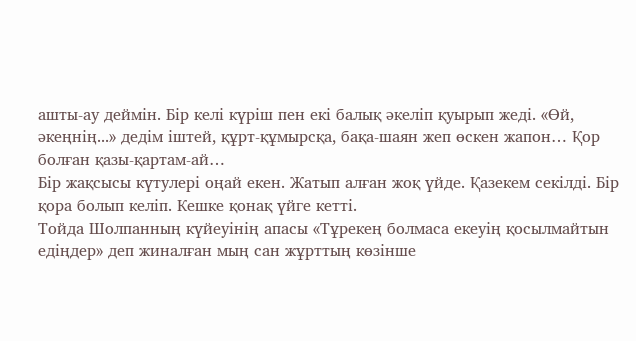ашты-ау деймін. Бір келі күріш пен екі балық әкеліп қуырып жеді. «Өй, әкеңнің...» дедім іштей, құрт-құмырсқа, бақа-шаян жеп өскен жапон… Қор болған қазы-қартам-ай…
Бір жақсысы күтулері оңай екен. Жатып алған жоқ үйде. Қазекем секілді. Бір қора болып келіп. Кешке қонақ үйге кетті.
Тойда Шолпанның күйеуінің апасы «Тұрекең болмаса екеуің қосылмайтын едіңдер» деп жиналған мың сан жұрттың көзінше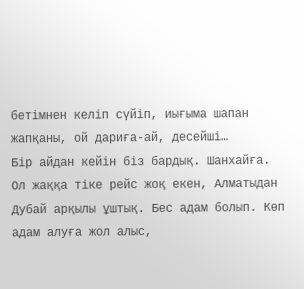бетімнен келіп сүйіп, иығыма шапан жапқаны, ой дариға-ай, десейші…
Бір айдан кейін біз бардық. Шанхайға. Ол жаққа тіке рейс жоқ екен, Алматыдан Дубай арқылы ұштық. Бес адам болып. Көп адам алуға жол алыс,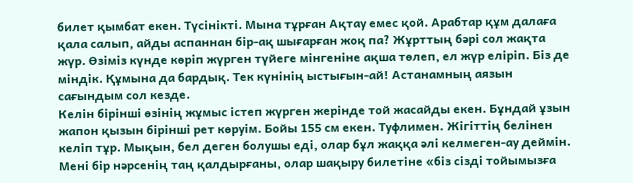билет қымбат екен. Түсінікті. Мына тұрған Ақтау емес қой. Арабтар құм далаға қала салып, айды аспаннан бір-ақ шығарған жоқ па? Жұрттың бәрі сол жақта жүр. Өзіміз күнде көріп жүрген түйеге мінгеніне ақша төлеп, ел жүр еліріп. Біз де міндік. Құмына да бардық. Тек күнінің ыстығын-ай! Астанамның аязын сағындым сол кезде.
Келін бірінші өзінің жұмыс істеп жүрген жерінде той жасайды екен. Бұндай ұзын жапон қызын бірінші рет көруім. Бойы 155 см екен. Туфлимен. Жігіттің белінен келіп тұр. Мықын, бел деген болушы еді, олар бұл жаққа әлі келмеген-ау деймін.
Мені бір нәрсенің таң қалдырғаны, олар шақыру билетіне «біз сізді тойымызға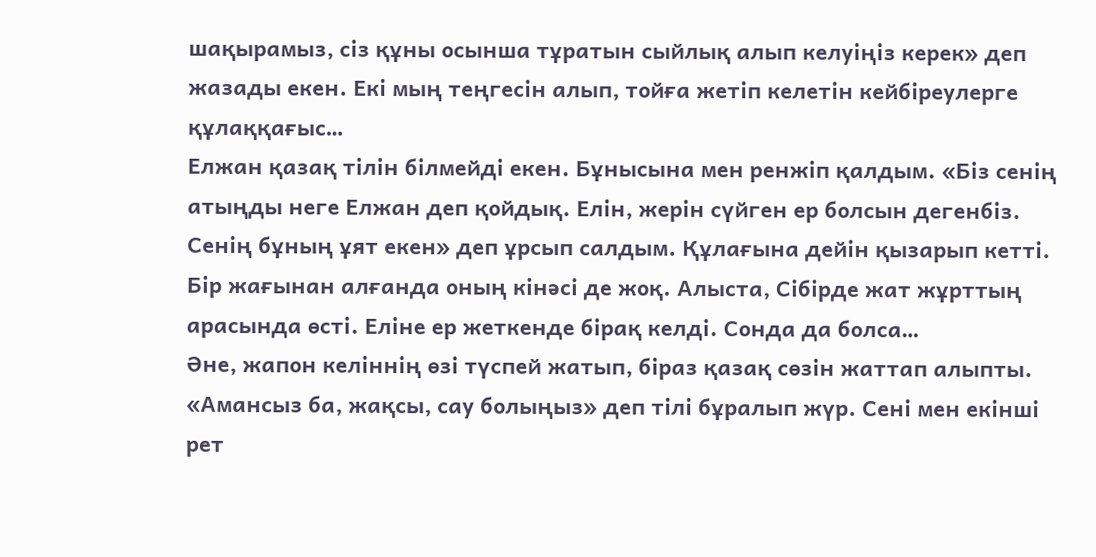шақырамыз, сіз құны осынша тұратын сыйлық алып келуіңіз керек» деп жазады екен. Екі мың теңгесін алып, тойға жетіп келетін кейбіреулерге құлаққағыс…
Елжан қазақ тілін білмейді екен. Бұнысына мен ренжіп қалдым. «Біз сенің атыңды неге Елжан деп қойдық. Елін, жерін сүйген ер болсын дегенбіз. Сенің бұның ұят екен» деп ұрсып салдым. Құлағына дейін қызарып кетті. Бір жағынан алғанда оның кінәсі де жоқ. Алыста, Сібірде жат жұрттың арасында өсті. Еліне ер жеткенде бірақ келді. Сонда да болса…
Әне, жапон келіннің өзі түспей жатып, біраз қазақ сөзін жаттап алыпты. «Амансыз ба, жақсы, сау болыңыз» деп тілі бұралып жүр. Сені мен екінші рет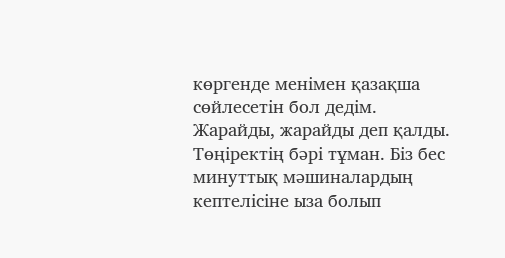көргенде менімен қазақша сөйлесетін бол дедім.
Жарайды, жарайды деп қалды.
Төңіректің бәрі тұман. Біз бес минуттық мәшиналардың кептелісіне ыза болып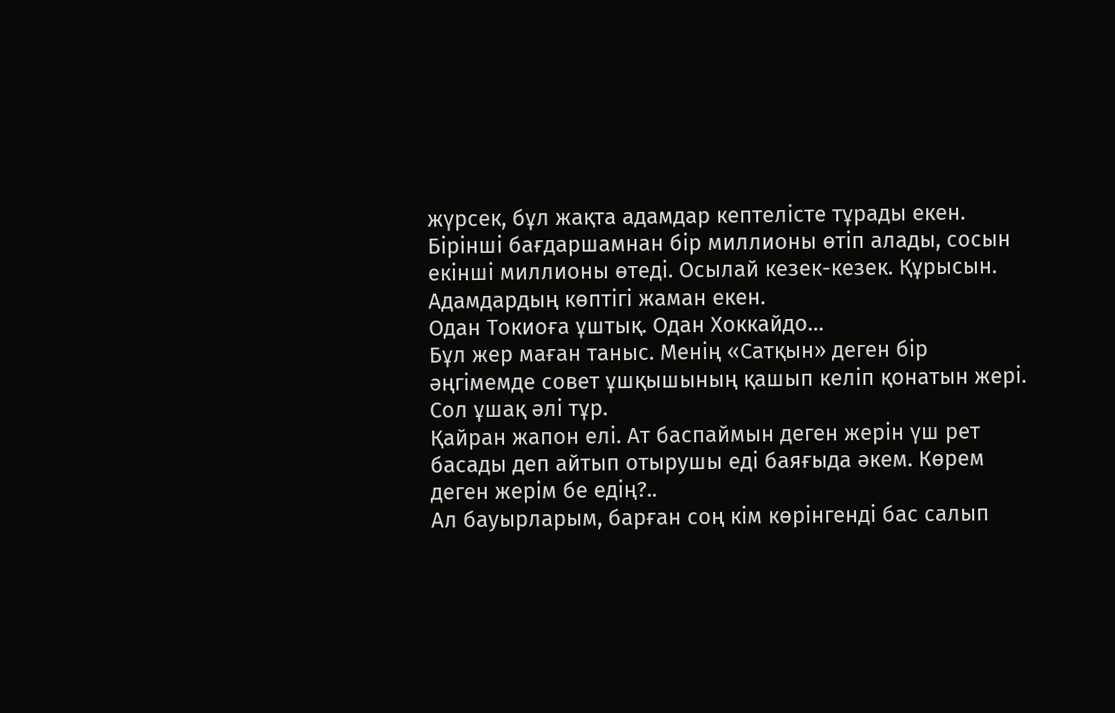жүрсек, бұл жақта адамдар кептелісте тұрады екен. Бірінші бағдаршамнан бір миллионы өтіп алады, сосын екінші миллионы өтеді. Осылай кезек-кезек. Құрысын. Адамдардың көптігі жаман екен.
Одан Токиоға ұштық. Одан Хоккайдо…
Бұл жер маған таныс. Менің «Сатқын» деген бір әңгімемде совет ұшқышының қашып келіп қонатын жері. Сол ұшақ әлі тұр.
Қайран жапон елі. Ат баспаймын деген жерін үш рет басады деп айтып отырушы еді баяғыда әкем. Көрем деген жерім бе едің?..
Ал бауырларым, барған соң кім көрінгенді бас салып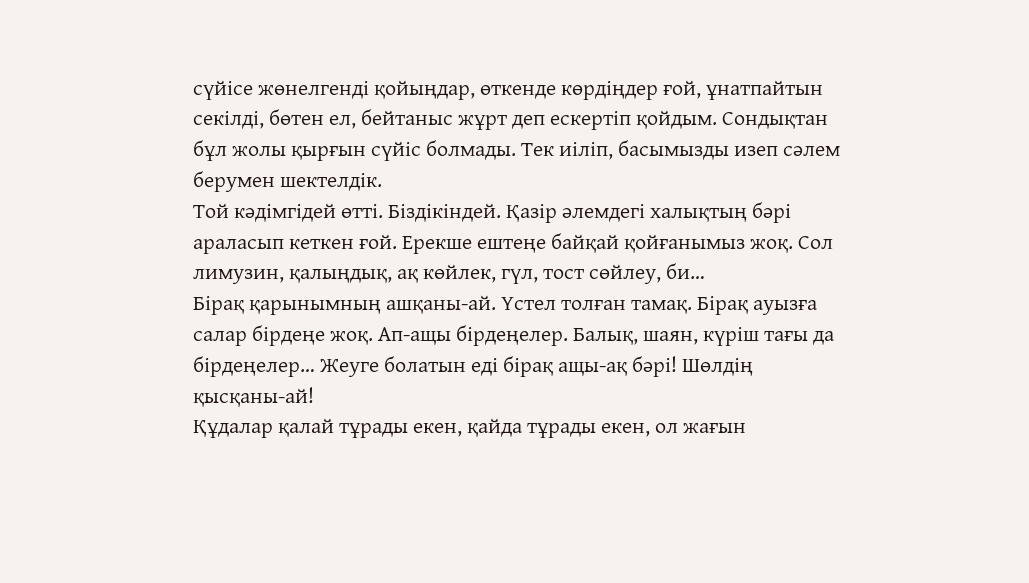сүйісе жөнелгенді қойыңдар, өткенде көрдіңдер ғой, ұнатпайтын секілді, бөтен ел, бейтаныс жұрт деп ескертіп қойдым. Сондықтан бұл жолы қырғын сүйіс болмады. Тек иіліп, басымызды изеп сәлем берумен шектелдік.
Той кәдімгідей өтті. Біздікіндей. Қазір әлемдегі халықтың бәрі араласып кеткен ғой. Ерекше ештеңе байқай қойғанымыз жоқ. Сол лимузин, қалыңдық, ақ көйлек, гүл, тост сөйлеу, би…
Бірақ қарынымның ашқаны-ай. Үстел толған тамақ. Бірақ ауызға салар бірдеңе жоқ. Ап-ащы бірдеңелер. Балық, шаян, күріш тағы да бірдеңелер… Жеуге болатын еді бірақ ащы-ақ бәрі! Шөлдің қысқаны-ай!
Құдалар қалай тұрады екен, қайда тұрады екен, ол жағын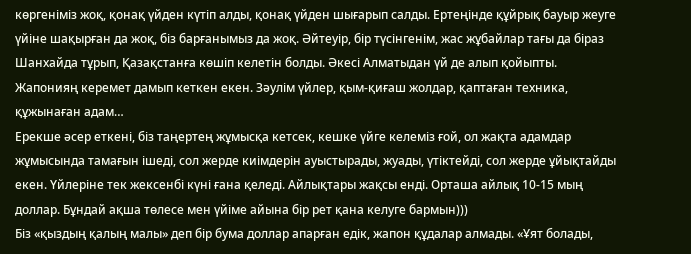көргеніміз жоқ, қонақ үйден күтіп алды, қонақ үйден шығарып салды. Ертеңінде құйрық бауыр жеуге үйіне шақырған да жоқ, біз барғанымыз да жоқ. Әйтеуір, бір түсінгенім, жас жұбайлар тағы да біраз Шанхайда тұрып, Қазақстанға көшіп келетін болды. Әкесі Алматыдан үй де алып қойыпты.
Жапонияң керемет дамып кеткен екен. Зәулім үйлер, қым-қиғаш жолдар, қаптаған техника, құжынаған адам…
Ерекше әсер еткені, біз таңертең жұмысқа кетсек, кешке үйге келеміз ғой, ол жақта адамдар жұмысында тамағын ішеді, сол жерде киімдерін ауыстырады, жуады, үтіктейді, сол жерде ұйықтайды екен. Үйлеріне тек жексенбі күні ғана қеледі. Айлықтары жақсы енді. Орташа айлық 10-15 мың доллар. Бұндай ақша төлесе мен үйіме айына бір рет қана келуге бармын)))
Біз «қыздың қалың малы» деп бір бума доллар апарған едік, жапон құдалар алмады. «Ұят болады,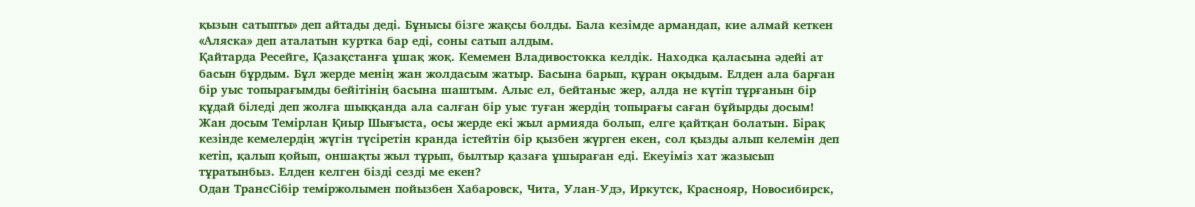қызын сатыпты» деп айтады деді. Бұнысы бізге жақсы болды. Бала кезімде армандап, кие алмай кеткен «Аляска» деп аталатын куртка бар еді, соны сатып алдым.
Қайтарда Ресейге, Қазақстанға ұшақ жоқ. Кемемен Владивостокка келдік. Находка қаласына әдейі ат басын бұрдым. Бұл жерде менің жан жолдасым жатыр. Басына барып, құран оқыдым. Елден ала барған бір уыс топырағымды бейітінің басына шаштым. Алыс ел, бейтаныс жер, алда не күтіп тұрғанын бір құдай біледі деп жолға шыққанда ала салған бір уыс туған жердің топырағы саған бұйырды досым!
Жан досым Темірлан Қиыр Шығыста, осы жерде екі жыл армияда болып, елге қайтқан болатын. Бірақ кезінде кемелердің жүгін түсіретін кранда істейтін бір қызбен жүрген екен, сол қызды алып келемін деп кетіп, қалып қойып, оншақты жыл тұрып, былтыр қазаға ұшыраған еді. Екеуіміз хат жазысып тұратынбыз. Елден келген бізді сезді ме екен?
Одан ТрансСібір теміржолымен пойызбен Хабаровск, Чита, Улан-Удэ, Иркутск, Краснояр, Новосибирск,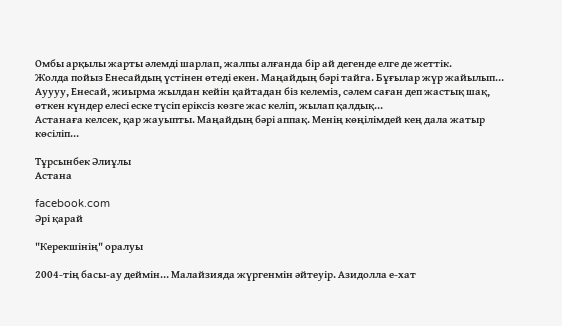Омбы арқылы жарты әлемді шарлап, жалпы алғанда бір ай дегенде елге де жеттік.
Жолда пойыз Енесайдың үстінен өтеді екен. Маңайдың бәрі тайга. Бұғылар жүр жайылып…
Ауууу, Енесай, жиырма жылдан кейін қайтадан біз келеміз, сәлем саған деп жастық шақ, өткен күндер елесі еске түсіп еріксіз көзге жас келіп, жылап қалдық…
Астанаға келсек, қар жауыпты. Маңайдың бәрі аппақ. Менің көңілімдей кең дала жатыр көсіліп…

Тұрсынбек Әлиұлы
Астана

facebook.com
Әрі қарай

"Керекшінің" оралуы

2004-тің басы-ау деймін… Малайзияда жүргенмін әйтеуір. Азидолла е-хат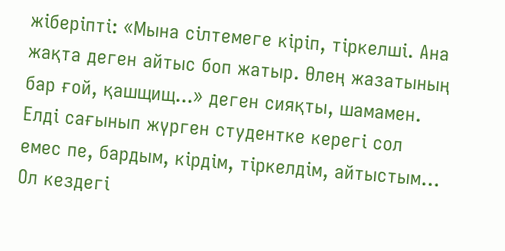жіберіпті: «Мына сілтемеге кіріп, тіркелші. Ана жақта деген айтыс боп жатыр. Өлең жазатының бар ғой, қашщищ...» деген сияқты, шамамен. Елді сағынып жүрген студентке керегі сол емес пе, бардым, кірдім, тіркелдім, айтыстым…
Ол кездегі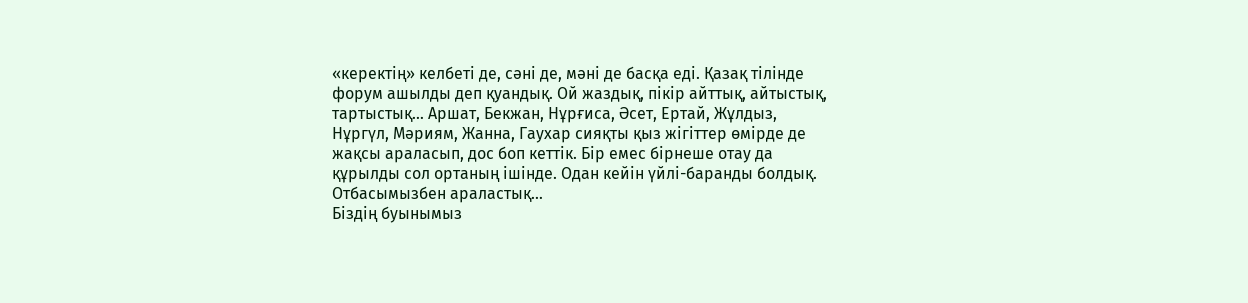«керектің» келбеті де, сәні де, мәні де басқа еді. Қазақ тілінде форум ашылды деп қуандық. Ой жаздық, пікір айттық, айтыстық, тартыстық… Аршат, Бекжан, Нұрғиса, Әсет, Ертай, Жұлдыз, Нұргүл, Мәриям, Жанна, Гаухар сияқты қыз жігіттер өмірде де жақсы араласып, дос боп кеттік. Бір емес бірнеше отау да құрылды сол ортаның ішінде. Одан кейін үйлі-баранды болдық. Отбасымызбен араластық…
Біздің буынымыз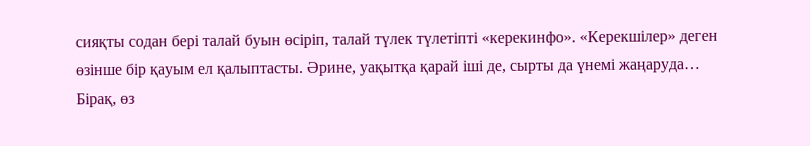сияқты содан бері талай буын өсіріп, талай түлек түлетіпті «керекинфо». «Керекшілер» деген өзінше бір қауым ел қалыптасты. Әрине, уақытқа қарай іші де, сырты да үнемі жаңаруда… Бірақ, өз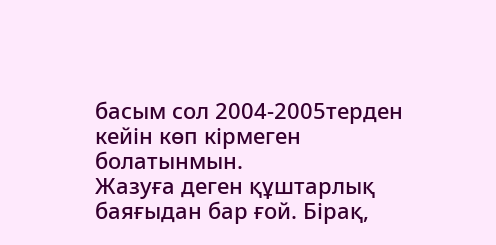басым сол 2004-2005терден кейін көп кірмеген болатынмын.
Жазуға деген құштарлық баяғыдан бар ғой. Бірақ,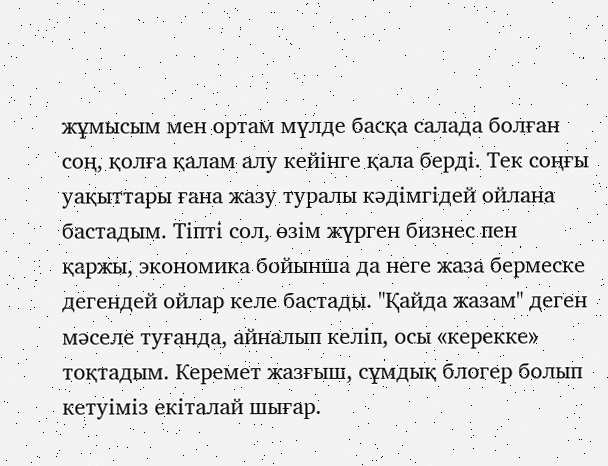жұмысым мен ортам мүлде басқа салада болған соң, қолға қалам алу кейінге қала берді. Тек соңғы уақыттары ғана жазу туралы кәдімгідей ойлана бастадым. Тіпті сол, өзім жүрген бизнес пен қаржы, экономика бойынша да неге жаза бермеске дегендей ойлар келе бастады. "Қайда жазам" деген мәселе туғанда, айналып келіп, осы «керекке» тоқтадым. Керемет жазғыш, сұмдық блогер болып кетуіміз екіталай шығар.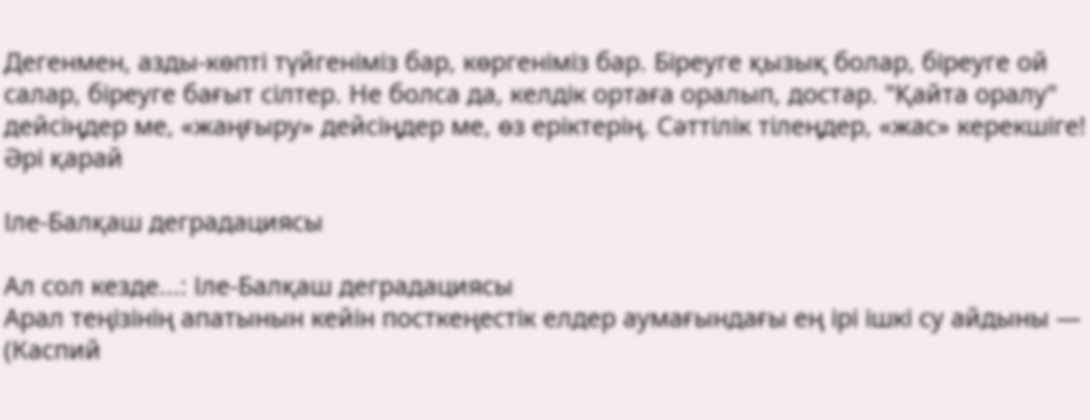Дегенмен, азды-көпті түйгеніміз бар, көргеніміз бар. Біреуге қызық болар, біреуге ой салар, біреуге бағыт сілтер. Не болса да, келдік ортаға оралып, достар. "Қайта оралу" дейсіңдер ме, «жаңғыру» дейсіңдер ме, өз еріктерің. Сәттілік тілеңдер, «жас» керекшіге!
Әрі қарай

Іле-Балқаш деградациясы

Ал сол кезде...: Іле-Балқаш деградациясы
Арал теңізінің апатынын кейін посткеңестік елдер аумағындағы ең ірі ішкі су айдыны — (Каспий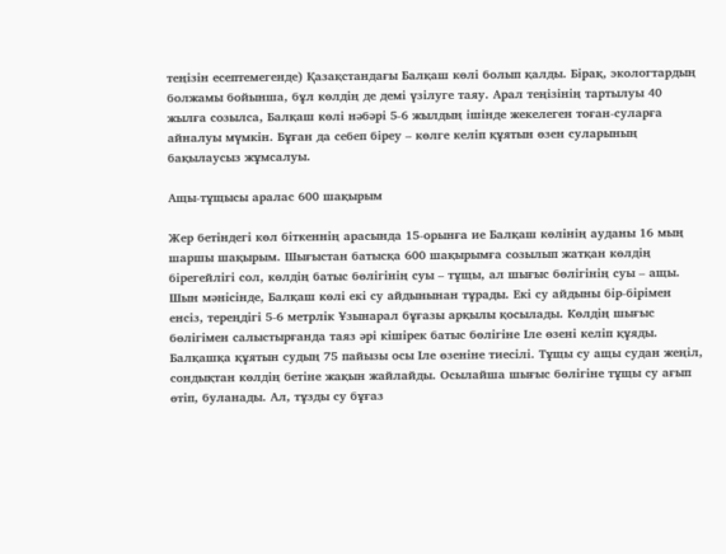теңізін есептемегенде) Қазақстандағы Балқаш көлі болып қалды. Бірақ, экологтардың болжамы бойынша, бұл көлдің де демі үзілуге таяу. Арал теңізінің тартылуы 40 жылға созылса, Балқаш көлі нәбәрі 5-6 жылдың ішінде жекелеген тоған-суларға айналуы мүмкін. Бұған да себеп біреу – көлге келіп құятын өзен суларының бақылаусыз жұмсалуы.

Ащы-тұщысы аралас 600 шақырым

Жер бетіндегі көл біткеннің арасында 15-орынға ие Балқаш көлінің ауданы 16 мың шаршы шақырым. Шығыстан батысқа 600 шақырымға созылып жатқан көлдің бірегейлігі сол, көлдің батыс бөлігінің суы – тұщы, ал шығыс бөлігінің суы – ащы. Шын мәнісінде, Балқаш көлі екі су айдынынан тұрады. Екі су айдыны бір-бірімен енсіз, тереңдігі 5-6 метрлік Ұзынарал бұғазы арқылы қосылады. Көлдің шығыс бөлігімен салыстырғанда таяз әрі кішірек батыс бөлігіне Іле өзені келіп құяды. Балқашқа құятын судың 75 пайызы осы Іле өзеніне тиесілі. Тұщы су ащы судан жеңіл, сондықтан көлдің бетіне жақын жайлайды. Осылайша шығыс бөлігіне тұщы су ағып өтіп, буланады. Ал, тұзды су бұғаз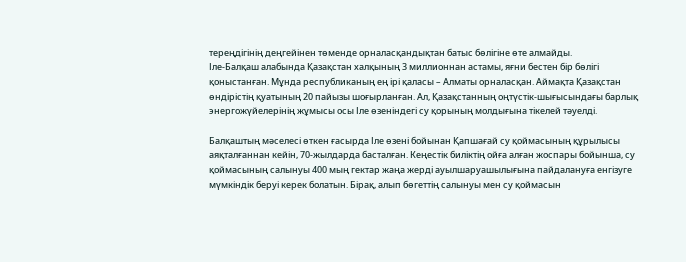тереңдігінің деңгейінен төменде орналасқандықтан батыс бөлігіне өте алмайды.
Іле-Балқаш алабында Қазақстан халқының 3 миллионнан астамы, яғни бестен бір бөлігі қоныстанған. Мұнда республиканың ең ірі қаласы – Алматы орналасқан. Аймақта Қазақстан өндірістің қуатының 20 пайызы шоғырланған. Ал, Қазақстанның оңтүстік-шығысындағы барлық энергожүйелерінің жұмысы осы Іле өзеніндегі су қорының молдығына тікелей тәуелді.

Балқаштың мәселесі өткен ғасырда Іле өзені бойынан Қапшағай су қоймасының құрылысы аяқталғаннан кейін, 70-жылдарда басталған. Кеңестік биліктің ойға алған жоспары бойынша, су қоймасының салынуы 400 мың гектар жаңа жерді ауылшаруашылығына пайдалануға енгізуге мүмкіндік беруі керек болатын. Бірақ, алып бөгеттің салынуы мен су қоймасын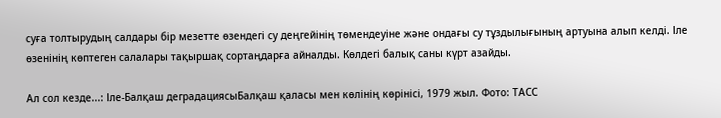суға толтырудың салдары бір мезетте өзендегі су деңгейінің төмендеуіне және ондағы су тұздылығының артуына алып келді. Іле өзенінің көптеген салалары тақыршақ сортаңдарға айналды. Көлдегі балық саны күрт азайды.

Ал сол кезде...: Іле-Балқаш деградациясыБалқаш қаласы мен көлінің көрінісі, 1979 жыл. Фото: ТАСС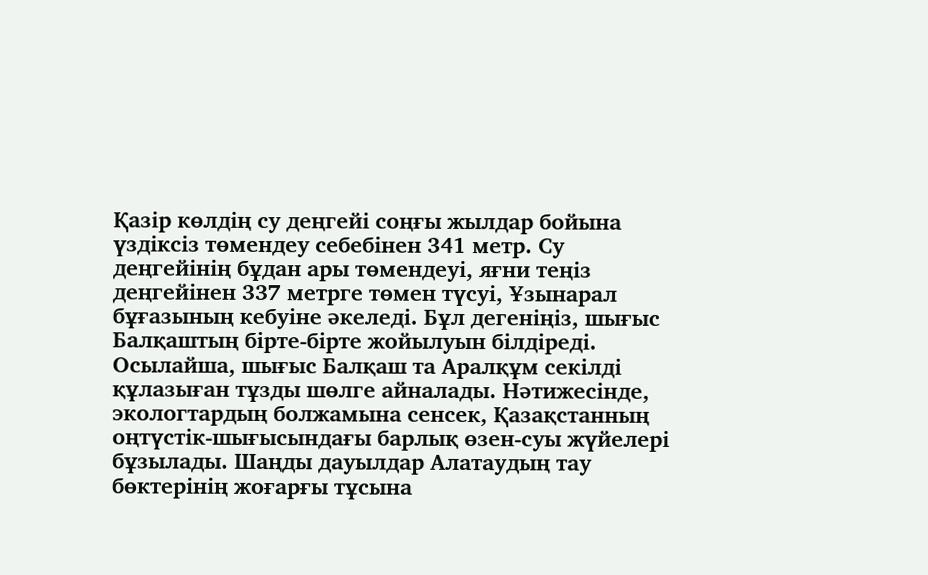Қазір көлдің су деңгейі соңғы жылдар бойына үздіксіз төмендеу себебінен 341 метр. Су деңгейінің бұдан ары төмендеуі, яғни теңіз деңгейінен 337 метрге төмен түсуі, Ұзынарал бұғазының кебуіне әкеледі. Бұл дегеніңіз, шығыс Балқаштың бірте-бірте жойылуын білдіреді. Осылайша, шығыс Балқаш та Аралқұм секілді құлазыған тұзды шөлге айналады. Нәтижесінде, экологтардың болжамына сенсек, Қазақстанның оңтүстік-шығысындағы барлық өзен-суы жүйелері бұзылады. Шаңды дауылдар Алатаудың тау бөктерінің жоғарғы тұсына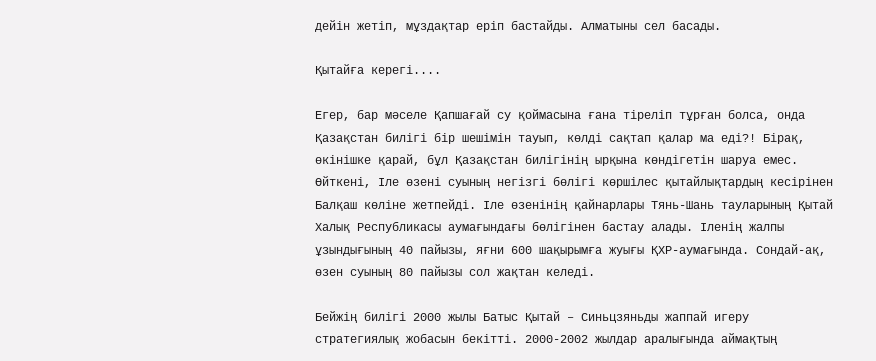дейін жетіп, мұздақтар еріп бастайды. Алматыны сел басады.

Қытайға керегі....

Егер, бар мәселе Қапшағай су қоймасына ғана тіреліп тұрған болса, онда Қазақстан билігі бір шешімін тауып, көлді сақтап қалар ма еді?! Бірақ, өкінішке қарай, бұл Қазақстан билігінің ырқына көндігетін шаруа емес. Өйткені, Іле өзені суының негізгі бөлігі көршілес қытайлықтардың кесірінен Балқаш көліне жетпейді. Іле өзенінің қайнарлары Тянь-Шань тауларының Қытай Халық Республикасы аумағындағы бөлігінен бастау алады. Іленің жалпы ұзындығының 40 пайызы, яғни 600 шақырымға жуығы ҚХР-аумағында. Сондай-ақ, өзен суының 80 пайызы сол жақтан келеді.

Бейжің билігі 2000 жылы Батыс Қытай – Синьцзяньды жаппай игеру стратегиялық жобасын бекітті. 2000-2002 жылдар аралығында аймақтың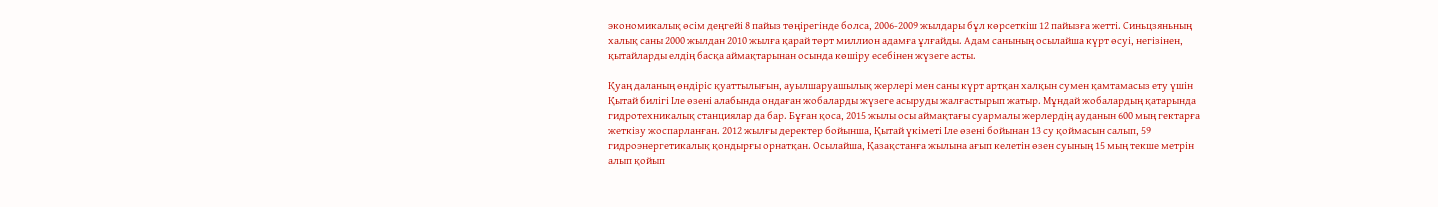экономикалық өсім деңгейі 8 пайыз төңірегінде болса, 2006-2009 жылдары бұл көрсеткіш 12 пайызға жетті. Синьцзяньның халық саны 2000 жылдан 2010 жылға қарай төрт миллион адамға ұлғайды. Адам санының осылайша күрт өсуі, негізінен, қытайларды елдің басқа аймақтарынан осында көшіру есебінен жүзеге асты.

Қуаң даланың өндіріс қуаттылығын, ауылшаруашылық жерлері мен саны күрт артқан халқын сумен қамтамасыз ету үшін Қытай билігі Іле өзені алабында ондаған жобаларды жүзеге асыруды жалғастырып жатыр. Мұндай жобалардың қатарында гидротехникалық станциялар да бар. Бұған қоса, 2015 жылы осы аймақтағы суармалы жерлердің ауданын 600 мың гектарға жеткізу жоспарланған. 2012 жылғы деректер бойынша, Қытай үкіметі Іле өзені бойынан 13 су қоймасын салып, 59 гидроэнергетикалық қондырғы орнатқан. Осылайша, Қазақстанға жылына ағып келетін өзен суының 15 мың текше метрін алып қойып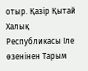отыр. Қазір Қытай Халық Республикасы Іле өзенінен Тарым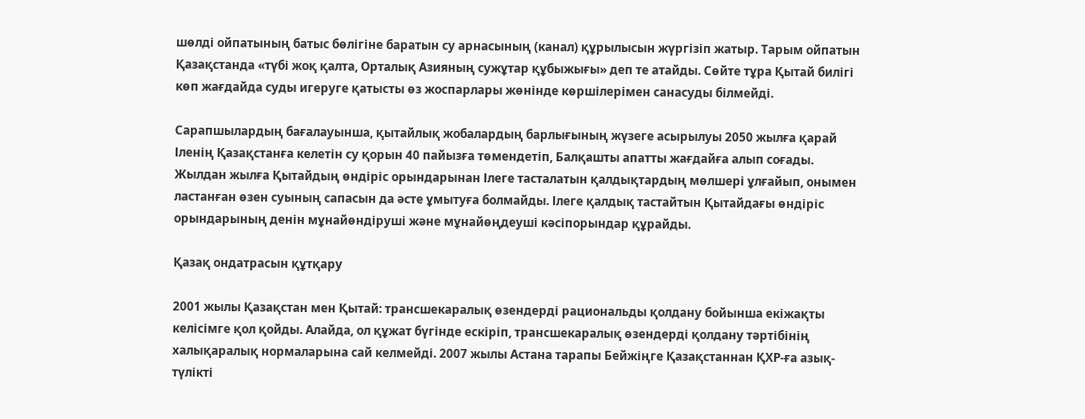шөлді ойпатының батыс бөлігіне баратын су арнасының (канал) құрылысын жүргізіп жатыр. Тарым ойпатын Қазақстанда «түбі жоқ қалта, Орталық Азияның сужұтар құбыжығы» деп те атайды. Сөйте тұра Қытай билігі көп жағдайда суды игеруге қатысты өз жоспарлары жөнінде көршілерімен санасуды білмейді.

Сарапшылардың бағалауынша, қытайлық жобалардың барлығының жүзеге асырылуы 2050 жылға қарай Іленің Қазақстанға келетін су қорын 40 пайызға төмендетіп, Балқашты апатты жағдайға алып соғады. Жылдан жылға Қытайдың өндіріс орындарынан Ілеге тасталатын қалдықтардың мөлшері ұлғайып, онымен ластанған өзен суының сапасын да әсте ұмытуға болмайды. Ілеге қалдық тастайтын Қытайдағы өндіріс орындарының денін мұнайөндіруші және мұнайөңдеуші кәсіпорындар құрайды.

Қазақ ондатрасын құтқару

2001 жылы Қазақстан мен Қытай: трансшекаралық өзендерді рациональды қолдану бойынша екіжақты келісімге қол қойды. Алайда, ол құжат бүгінде ескіріп, трансшекаралық өзендерді қолдану тәртібінің халықаралық нормаларына сай келмейді. 2007 жылы Астана тарапы Бейжіңге Қазақстаннан ҚХР-ға азық-түлікті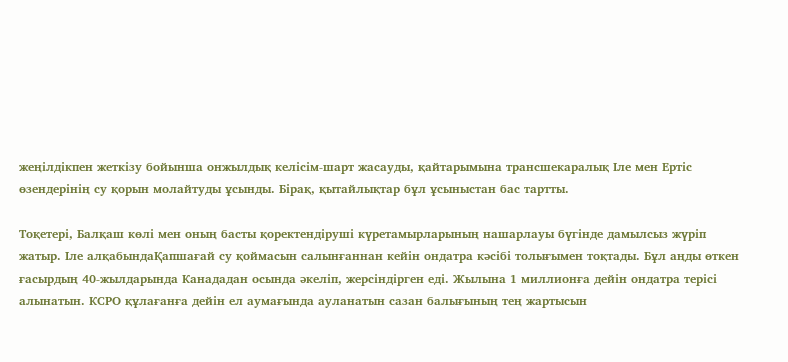жеңілдікпен жеткізу бойынша онжылдық келісім-шарт жасауды, қайтарымына трансшекаралық Іле мен Ертіс өзендерінің су қорын молайтуды ұсынды. Бірақ, қытайлықтар бұл ұсыныстан бас тартты.

Тоқетері, Балқаш көлі мен оның басты қоректендіруші күретамырларының нашарлауы бүгінде дамылсыз жүріп жатыр. Іле алқабындаҚапшағай су қоймасын салынғаннан кейін ондатра кәсібі толығымен тоқтады. Бұл аңды өткен ғасырдың 40-жылдарында Канададан осында әкеліп, жерсіндірген еді. Жылына 1 миллионға дейін ондатра терісі алынатын. КСРО құлағанға дейін ел аумағында ауланатын сазан балығының тең жартысын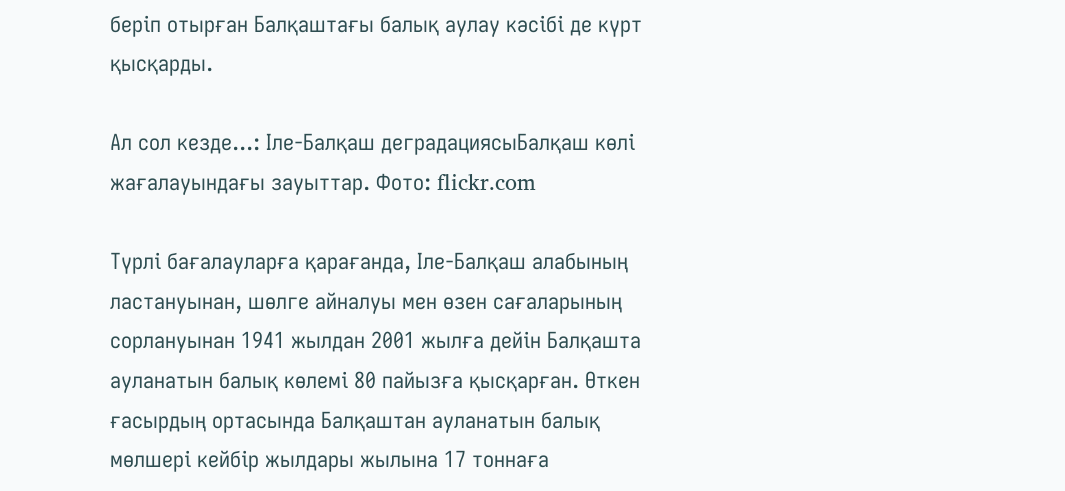беріп отырған Балқаштағы балық аулау кәсібі де күрт қысқарды.

Ал сол кезде...: Іле-Балқаш деградациясыБалқаш көлі жағалауындағы зауыттар. Фото: flickr.com

Түрлі бағалауларға қарағанда, Іле-Балқаш алабының ластануынан, шөлге айналуы мен өзен сағаларының сорлануынан 1941 жылдан 2001 жылға дейін Балқашта ауланатын балық көлемі 80 пайызға қысқарған. Өткен ғасырдың ортасында Балқаштан ауланатын балық мөлшері кейбір жылдары жылына 17 тоннаға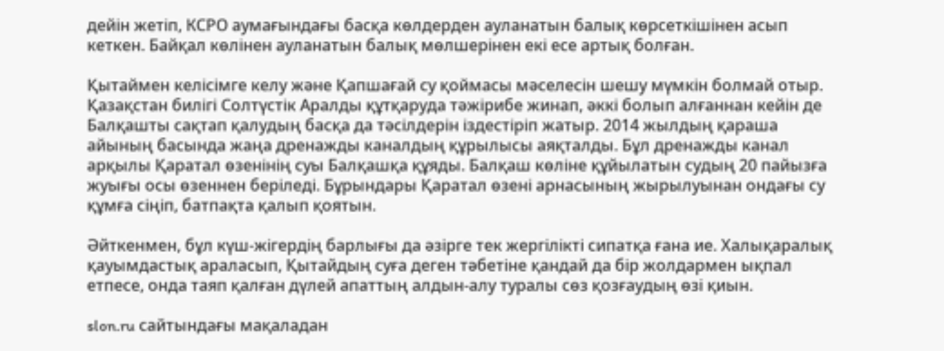дейін жетіп, КСРО аумағындағы басқа көлдерден ауланатын балық көрсеткішінен асып кеткен. Байқал көлінен ауланатын балық мөлшерінен екі есе артық болған.

Қытаймен келісімге келу және Қапшағай су қоймасы мәселесін шешу мүмкін болмай отыр. Қазақстан билігі Солтүстік Аралды құтқаруда тәжірибе жинап, әккі болып алғаннан кейін де Балқашты сақтап қалудың басқа да тәсілдерін іздестіріп жатыр. 2014 жылдың қараша айының басында жаңа дренажды каналдың құрылысы аяқталды. Бұл дренажды канал арқылы Қаратал өзенінің суы Балқашқа құяды. Балқаш көліне құйылатын судың 20 пайызға жуығы осы өзеннен беріледі. Бұрындары Қаратал өзені арнасының жырылуынан ондағы су құмға сіңіп, батпақта қалып қоятын.

Әйткенмен, бұл күш-жігердің барлығы да әзірге тек жергілікті сипатқа ғана ие. Халықаралық қауымдастық араласып, Қытайдың суға деген тәбетіне қандай да бір жолдармен ықпал етпесе, онда таяп қалған дүлей апаттың алдын-алу туралы сөз қозғаудың өзі қиын.

slon.ru сайтындағы мақаладан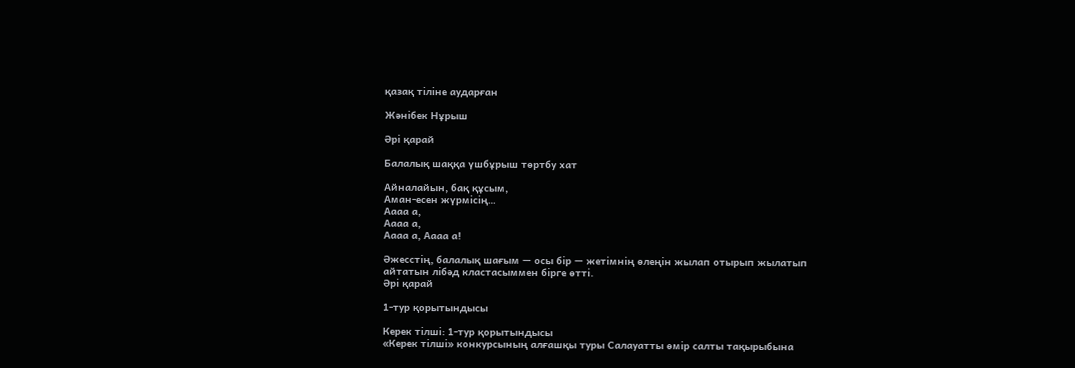қазақ тіліне аударған

Жәнібек Нұрыш

Әрі қарай

Балалық шаққа үшбұрыш төртбу хат

Айналайын, бақ құсым,
Аман-есен жүрмісің…
Аааа а,
Аааа а,
Аааа а, Аааа а!

Әжесстің, балалық шағым — осы бір — жетімнің өлеңін жылап отырып жылатып айтатын лібәд кластасыммен бірге өтті.
Әрі қарай

1-тур қорытындысы

Керек тілші: 1-тур қорытындысы
«Керек тілші» конкурсының алғашқы туры Салауатты өмір салты тақырыбына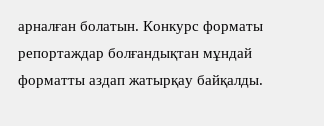арналған болатын. Конкурс форматы репортаждар болғандықтан мұндай форматты аздап жатырқау байқалды.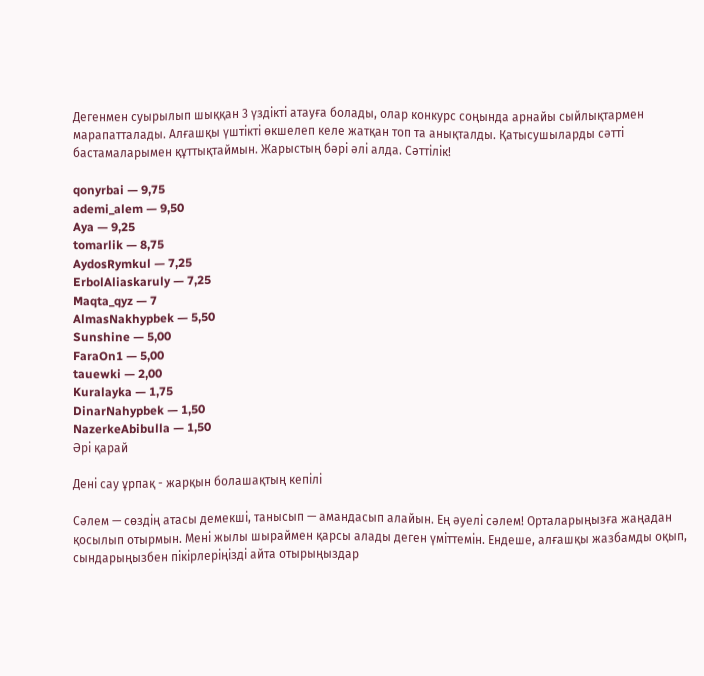Дегенмен суырылып шыққан 3 үздікті атауға болады, олар конкурс соңында арнайы сыйлықтармен марапатталады. Алғашқы үштікті өкшелеп келе жатқан топ та анықталды. Қатысушыларды сәтті бастамаларымен құттықтаймын. Жарыстың бәрі әлі алда. Сәттілік!

qonyrbai — 9,75
ademi_alem — 9,50
Aya — 9,25
tomarlik — 8,75
AydosRymkul — 7,25
ErbolAliaskaruly — 7,25
Maqta_qyz — 7
AlmasNakhypbek — 5,50
Sunshine — 5,00
FaraOn1 — 5,00
tauewki — 2,00
Kuralayka — 1,75
DinarNahypbek — 1,50
NazerkeAbibulla — 1,50
Әрі қарай

Дені сау ұрпақ - жарқын болашақтың кепілі

Сәлем — сөздің атасы демекші, танысып — амандасып алайын. Ең әуелі сәлем! Орталарыңызға жаңадан қосылып отырмын. Мені жылы шыраймен қарсы алады деген үміттемін. Ендеше, алғашқы жазбамды оқып, сындарыңызбен пікірлеріңізді айта отырыңыздар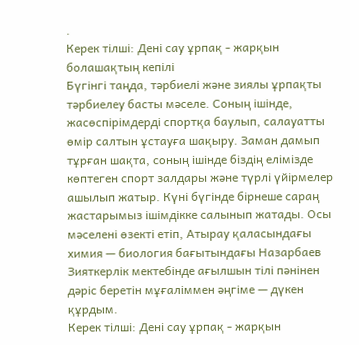.
Керек тілші: Дені сау ұрпақ - жарқын болашақтың кепілі
Бүгінгі таңда, тәрбиелі және зиялы ұрпақты тәрбиелеу басты мәселе. Соның ішінде, жасөспірімдерді спортқа баулып, салауатты өмір салтын ұстауға шақыру. Заман дамып тұрған шақта, соның ішінде біздің елімізде көптеген спорт залдары және түрлі үйірмелер ашылып жатыр. Күні бүгінде бірнеше сараң жастарымыз ішімдікке салынып жатады. Осы мәселені өзекті етіп, Атырау қаласындағы химия — биология бағытындағы Назарбаев Зияткерлік мектебінде ағылшын тілі пәнінен дәріс беретін мұғаліммен әңгіме — дүкен құрдым.
Керек тілші: Дені сау ұрпақ - жарқын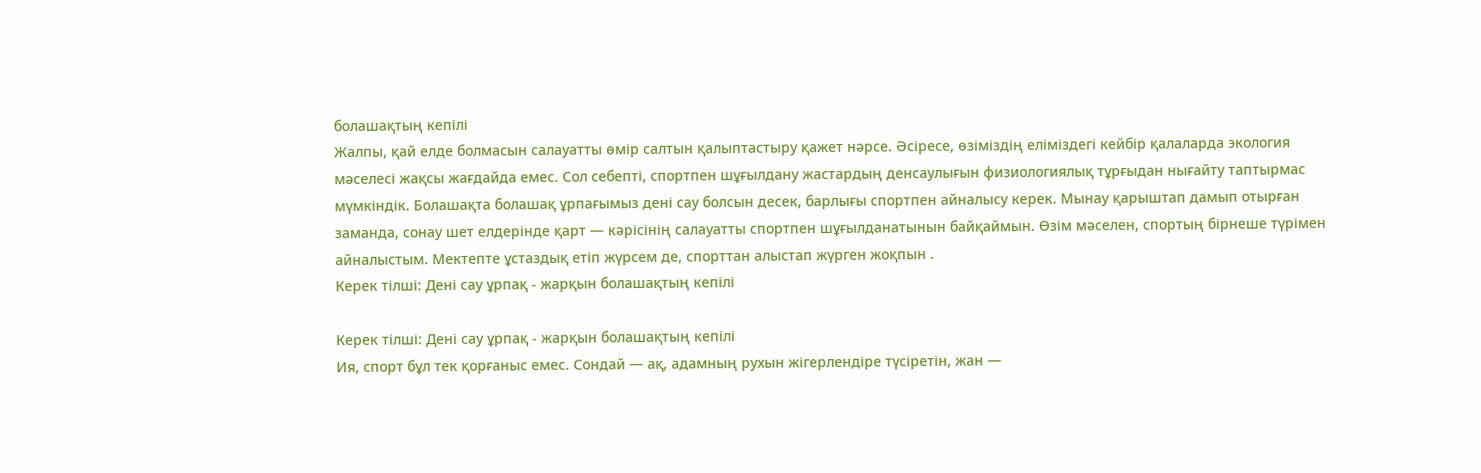болашақтың кепілі
Жалпы, қай елде болмасын салауатты өмір салтын қалыптастыру қажет нәрсе. Әсіресе, өзіміздің еліміздегі кейбір қалаларда экология мәселесі жақсы жағдайда емес. Сол себепті, спортпен шұғылдану жастардың денсаулығын физиологиялық тұрғыдан нығайту таптырмас мүмкіндік. Болашақта болашақ ұрпағымыз дені сау болсын десек, барлығы спортпен айналысу керек. Мынау қарыштап дамып отырған заманда, сонау шет елдерінде қарт — кәрісінің салауатты спортпен шұғылданатынын байқаймын. Өзім мәселен, спортың бірнеше түрімен айналыстым. Мектепте ұстаздық етіп жүрсем де, спорттан алыстап жүрген жоқпын .
Керек тілші: Дені сау ұрпақ - жарқын болашақтың кепілі

Керек тілші: Дені сау ұрпақ - жарқын болашақтың кепілі
Ия, спорт бұл тек қорғаныс емес. Сондай — ақ, адамның рухын жігерлендіре түсіретін, жан —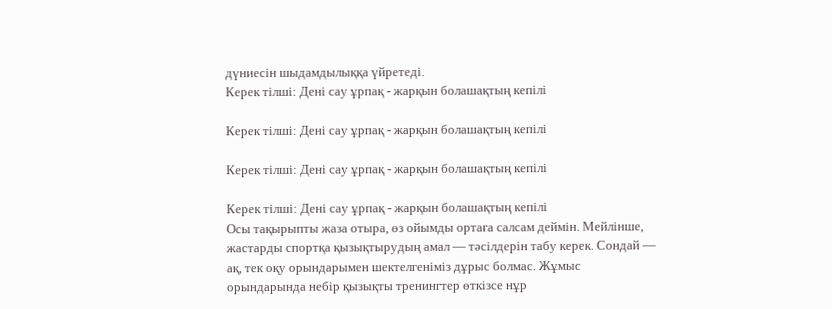дүниесін шыдамдылыққа үйретеді.
Керек тілші: Дені сау ұрпақ - жарқын болашақтың кепілі

Керек тілші: Дені сау ұрпақ - жарқын болашақтың кепілі

Керек тілші: Дені сау ұрпақ - жарқын болашақтың кепілі

Керек тілші: Дені сау ұрпақ - жарқын болашақтың кепілі
Осы тақырыпты жаза отыра, өз ойымды ортаға салсам деймін. Мейлінше, жастарды спортқа қызықтырудың амал — тәсілдерін табу керек. Сондай — ақ, тек оқу орындарымен шектелгеніміз дұрыс болмас. Жұмыс орындарында небір қызықты тренингтер өткізсе нұр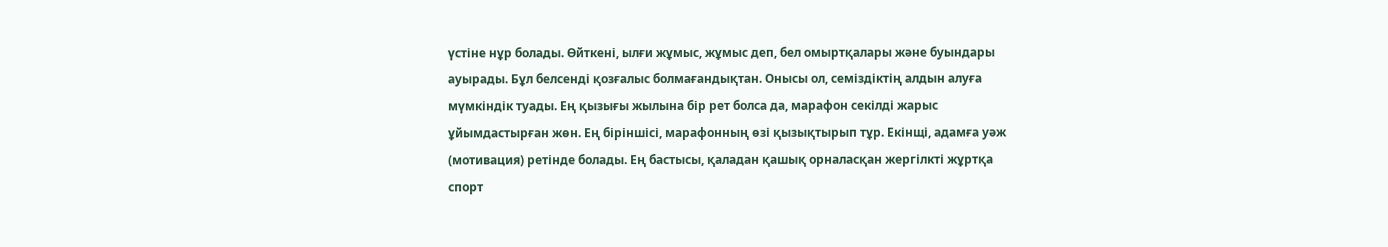үстіне нұр болады. Өйткені, ылғи жұмыс, жұмыс деп, бел омыртқалары және буындары ауырады. Бұл белсенді қозғалыс болмағандықтан. Онысы ол, семіздіктің алдын алуға мүмкіндік туады. Ең қызығы жылына бір рет болса да, марафон секілді жарыс ұйымдастырған жөн. Ең біріншісі, марафонның өзі қызықтырып тұр. Екінщі, адамға уәж (мотивация) ретінде болады. Ең бастысы, қаладан қашық орналасқан жергілкті жұртқа спорт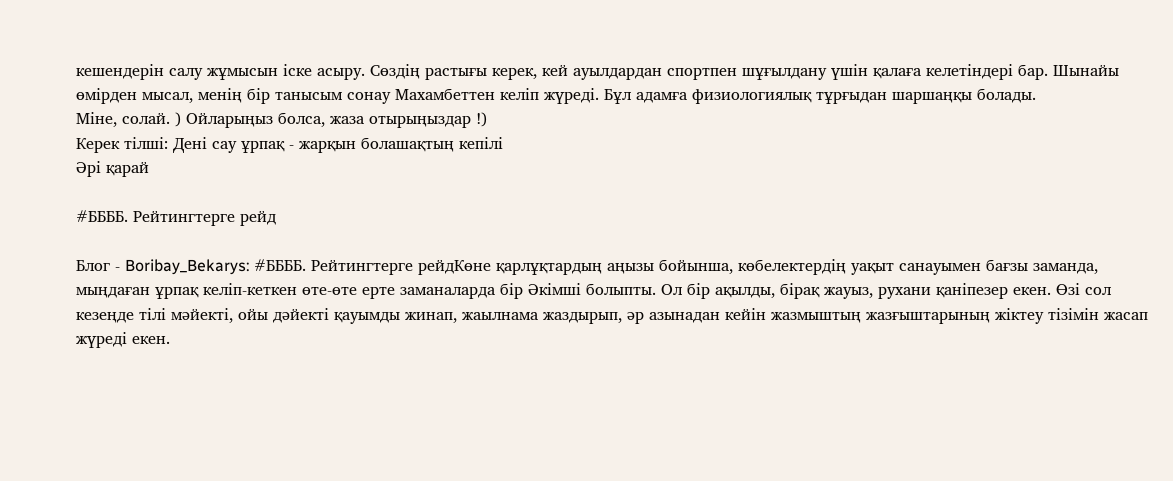кешендерін салу жұмысын іске асыру. Сөздің растығы керек, кей ауылдардан спортпен шұғылдану үшін қалаға келетіндері бар. Шынайы өмірден мысал, менің бір танысым сонау Махамбеттен келіп жүреді. Бұл адамға физиологиялық тұрғыдан шаршаңқы болады.
Міне, солай. ) Ойларыңыз болса, жаза отырыңыздар !)
Керек тілші: Дені сау ұрпақ - жарқын болашақтың кепілі
Әрі қарай

#ББББ. Рейтингтерге рейд

Блог - Boribay_Bekarys: #ББББ. Рейтингтерге рейдКөне қарлұқтардың аңызы бойынша, көбелектердің уақыт санауымен бағзы заманда, мыңдаған ұрпақ келіп-кеткен өте-өте ерте заманаларда бір Әкімші болыпты. Ол бір ақылды, бірақ жауыз, рухани қаніпезер екен. Өзі сол кезеңде тілі мәйекті, ойы дәйекті қауымды жинап, жаылнама жаздырып, әр азынадан кейін жазмыштың жазғыштарының жіктеу тізімін жасап жүреді екен.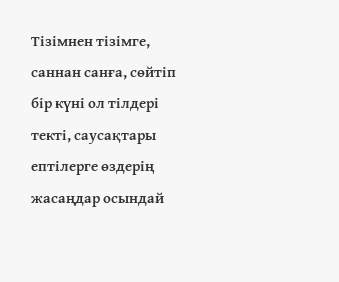Тізімнен тізімге, саннан санға, сөйтіп бір күні ол тілдері текті, саусақтары ептілерге өздерің жасаңдар осындай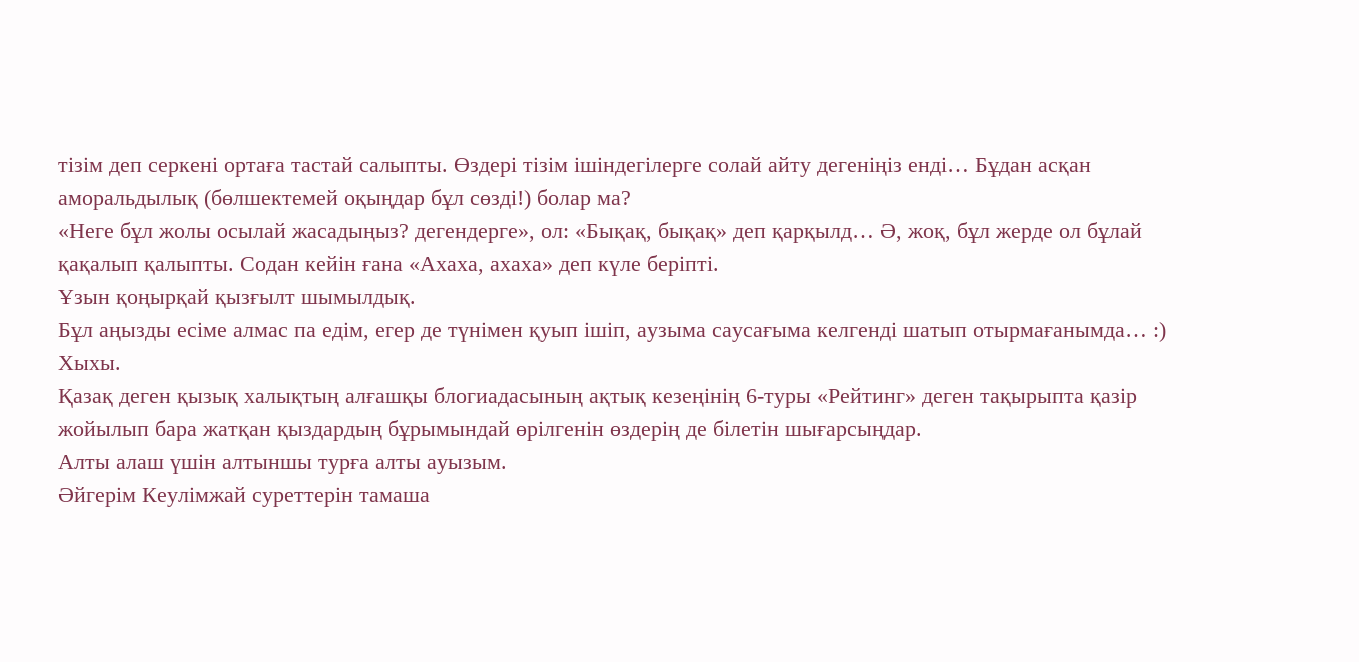тізім деп серкені ортаға тастай салыпты. Өздері тізім ішіндегілерге солай айту дегеніңіз енді… Бұдан асқан аморальдылық (бөлшектемей оқыңдар бұл сөзді!) болар ма?
«Неге бұл жолы осылай жасадыңыз? дегендерге», ол: «Бықақ, бықақ» деп қарқылд… Ә, жоқ, бұл жерде ол бұлай қақалып қалыпты. Содан кейін ғана «Ахаха, ахаха» деп күле беріпті.
Ұзын қоңырқай қызғылт шымылдық.
Бұл аңызды есіме алмас па едім, егер де түнімен қуып ішіп, аузыма саусағыма келгенді шатып отырмағанымда… :) Хыхы.
Қазақ деген қызық халықтың алғашқы блогиадасының ақтық кезеңінің 6-туры «Рейтинг» деген тақырыпта қазір жойылып бара жатқан қыздардың бұрымындай өрілгенін өздерің де білетін шығарсыңдар.
Алты алаш үшін алтыншы турға алты ауызым.
Әйгерім Кеулімжай суреттерін тамаша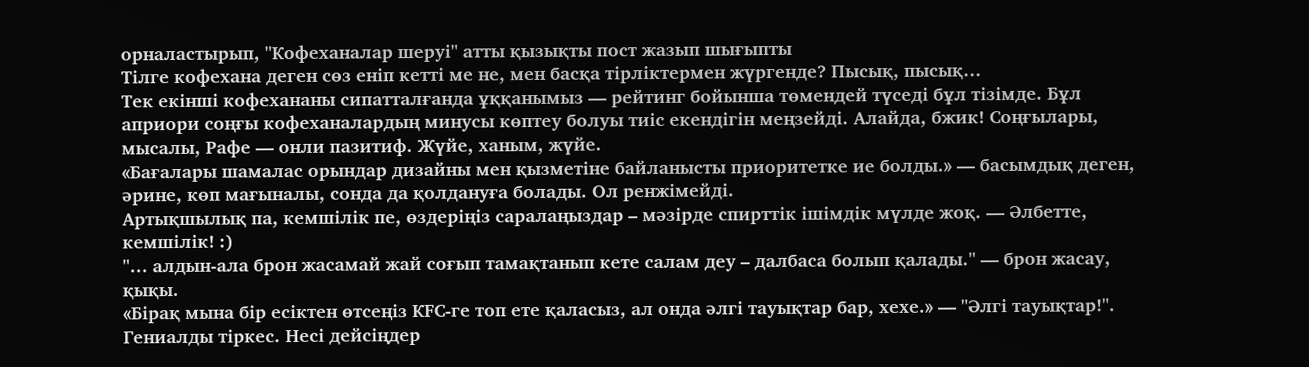орналастырып, "Кофеханалар шеруі" атты қызықты пост жазып шығыпты
Тілге кофехана деген сөз еніп кетті ме не, мен басқа тірліктермен жүргенде? Пысық, пысық…
Тек екінші кофехананы сипатталғанда ұққанымыз — рейтинг бойынша төмендей түседі бұл тізімде. Бұл априори соңғы кофеханалардың минусы көптеу болуы тиіс екендігін меңзейді. Алайда, бжик! Соңғылары, мысалы, Рафе — онли пазитиф. Жүйе, ханым, жүйе.
«Бағалары шамалас орындар дизайны мен қызметіне байланысты приоритетке ие болды.» — басымдық деген, әрине, көп мағыналы, сонда да қолдануға болады. Ол ренжімейді.
Артықшылық па, кемшілік пе, өздеріңіз саралаңыздар – мәзірде спирттік ішімдік мүлде жоқ. — Әлбетте, кемшілік! :)
"… алдын-ала брон жасамай жай соғып тамақтанып кете салам деу – далбаса болып қалады." — брон жасау, қықы.
«Бірақ мына бір есіктен өтсеңіз КFC-ге топ ете қаласыз, ал онда әлгі тауықтар бар, хехе.» — "Әлгі тауықтар!". Гениалды тіркес. Несі дейсіңдер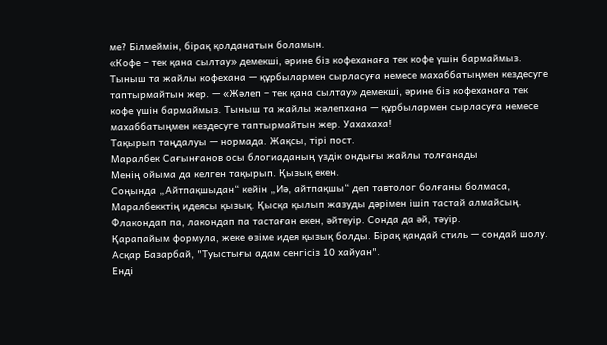ме? Білмеймін, бірақ қолданатын боламын.
«Кофе – тек қана сылтау» демекші, әрине біз кофеханаға тек кофе үшін бармаймыз. Тыныш та жайлы кофехана — құрбылармен сырласуға немесе махаббатыңмен кездесуге таптырмайтын жер. — «Жәлеп – тек қана сылтау» демекші, әрине біз кофеханаға тек кофе үшін бармаймыз. Тыныш та жайлы жәлепхана — құрбылармен сырласуға немесе махаббатыңмен кездесуге таптырмайтын жер. Уахахаха!
Тақырып таңдалуы — нормада. Жақсы, тірі пост.
Маралбек Сағынғанов осы блогиаданың үздік ондығы жайлы толғанады
Менің ойыма да келген тақырып. Қызық екен.
Соңында „Айтпақшыдан“ кейін „Иә, айтпақшы“ деп тавтолог болғаны болмаса, Маралбекктің идеясы қызық. Қысқа қылып жазуды дәрімен ішіп тастай алмайсың. Флакондап па, лакондап па тастаған екен, әйтеуір. Сонда да әй, тәуір.
Қарапайым формула, жеке өзіме идея қызық болды. Бірақ қандай стиль — сондай шолу.
Асқар Базарбай, "Туыстығы адам сенгісіз 10 хайуан".
Енді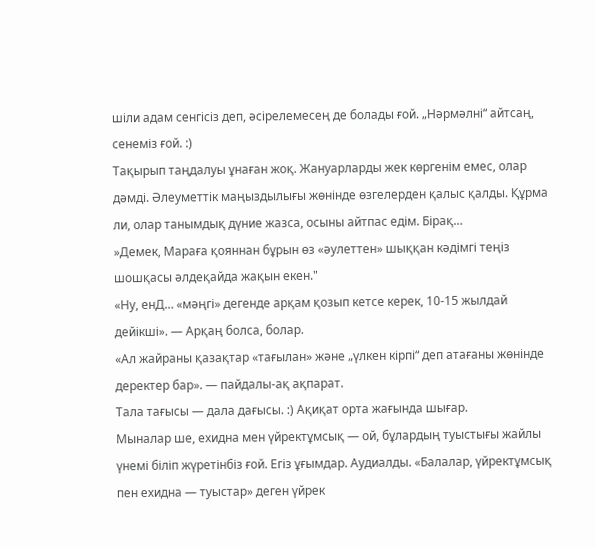шіли адам сенгісіз деп, әсірелемесең де болады ғой. „Нәрмәлні“ айтсаң, сенеміз ғой. :)
Тақырып таңдалуы ұнаған жоқ. Жануарларды жек көргенім емес, олар дәмді. Әлеуметтік маңыздылығы жөнінде өзгелерден қалыс қалды. Құрма ли, олар танымдық дүние жазса, осыны айтпас едім. Бірақ…
»Демек, Мараға қояннан бұрын өз «әулеттен» шыққан кәдімгі теңіз шошқасы әлдеқайда жақын екен."
«Ну, енД… «мәңгі» дегенде арқам қозып кетсе керек, 10-15 жылдай дейікші». — Арқаң болса, болар.
«Ал жайраны қазақтар «тағылан» және „үлкен кірпі“ деп атағаны жөнінде деректер бар». — пайдалы-ақ ақпарат.
Тала тағысы — дала дағысы. :) Ақиқат орта жағында шығар.
Мыналар ше, ехидна мен үйректұмсық — ой, бұлардың туыстығы жайлы үнемі біліп жүретінбіз ғой. Егіз ұғымдар. Аудиалды. «Балалар, үйректұмсық пен ехидна — туыстар» деген үйрек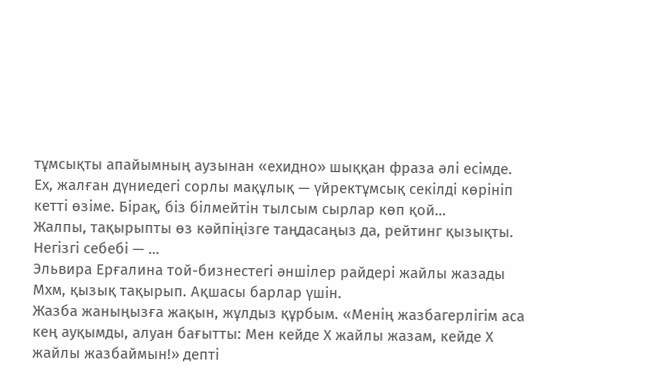тұмсықты апайымның аузынан «ехидно» шыққан фраза әлі есімде.
Ех, жалған дүниедегі сорлы мақұлық — үйректұмсық секілді көрініп кетті өзіме. Бірақ, біз білмейтін тылсым сырлар көп қой…
Жалпы, тақырыпты өз кәйпіңізге таңдасаңыз да, рейтинг қызықты. Негізгі себебі — …
Эльвира Ерғалина той-бизнестегі әншілер райдері жайлы жазады
Мхм, қызық тақырып. Ақшасы барлар үшін.
Жазба жаныңызға жақын, жұлдыз құрбым. «Менің жазбагерлігім аса кең ауқымды, алуан бағытты: Мен кейде Х жайлы жазам, кейде Х жайлы жазбаймын!» депті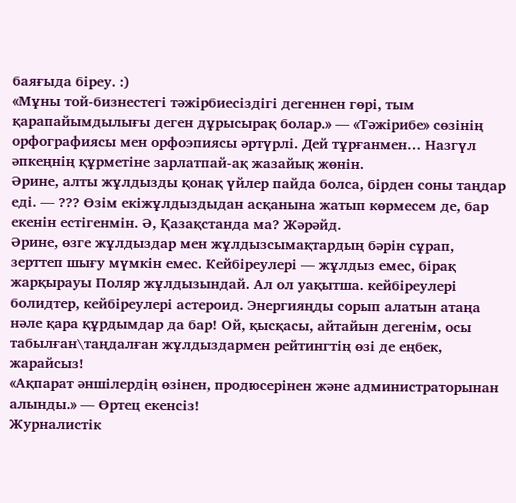баяғыда біреу. :)
«Мұны той-бизнестегі тәжірбиесіздігі дегеннен гөрі, тым қарапайымдылығы деген дұрысырақ болар.» — «Тәжірибе» сөзінің орфографиясы мен орфоэпиясы әртүрлі. Дей тұрғанмен… Назгүл әпкеңнің құрметіне зарлатпай-ақ жазайық жөнін.
Әрине, алты жұлдызды қонақ үйлер пайда болса, бірден соны таңдар еді. — ??? Өзім екіжұлдыздыдан асқанына жатып көрмесем де, бар екенін естігенмін. Ә, Қазақстанда ма? Жәрәйд.
Әрине, өзге жұлдыздар мен жұлдызсымақтардың бәрін сұрап, зерттеп шығу мүмкін емес. Кейбіреулері — жұлдыз емес, бірақ жарқырауы Поляр жұлдызындай. Ал ол уақытша. кейбіреулері болидтер, кейбіреулері астероид. Энергияңды сорып алатын атаңа нәле қара құрдымдар да бар! Ой, қысқасы, айтайын дегенім, осы табылған\таңдалған жұлдыздармен рейтингтің өзі де еңбек, жарайсыз!
«Ақпарат әншілердің өзінен, продюсерінен және администраторынан алынды.» — Өртец екенсіз!
Журналистік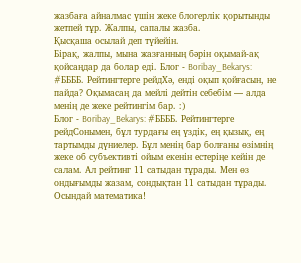жазбаға айналмас үшін жеке блогерлік қорытынды жетпей тұр. Жалпы, сапалы жазба.
Қысқаша осылай деп түйейін.
Бірақ, жалпы, мына жазғанның бәрін оқымай-ақ қойсаңдар да болар еді. Блог - Boribay_Bekarys: #ББББ. Рейтингтерге рейдХә, енді оқып қойғасын, не пайда? Оқымасаң да мейлі дейтін себебім — алда менің де жеке рейтингім бар. :)
Блог - Boribay_Bekarys: #ББББ. Рейтингтерге рейдСонымен, бұл турдағы ең үздік, ең қызық, ең тартымды дүниелер. Бұл менің бар болғаны өзімнің жеке об субъективті ойым екенін естеріңе кейін де салам. Ал рейтинг 11 сатыдан тұрады. Мен өз ондығымды жазам, сондықтан 11 сатыдан тұрады. Осындай математика!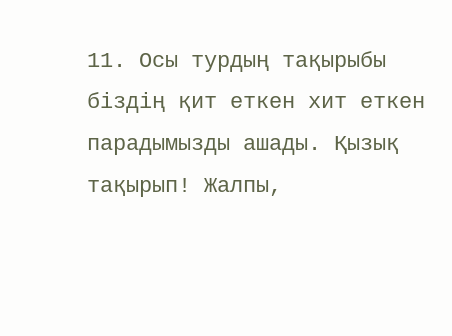11. Осы турдың тақырыбы біздің қит еткен хит еткен парадымызды ашады. Қызық тақырып! Жалпы,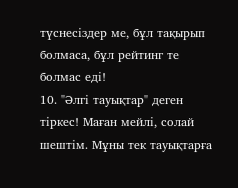түснесіздер ме, бұл тақырып болмаса, бұл рейтинг те болмас еді!
10. "Әлгі тауықтар" деген тіркес! Маған мейлі, солай шештім. Мұны тек тауықтарға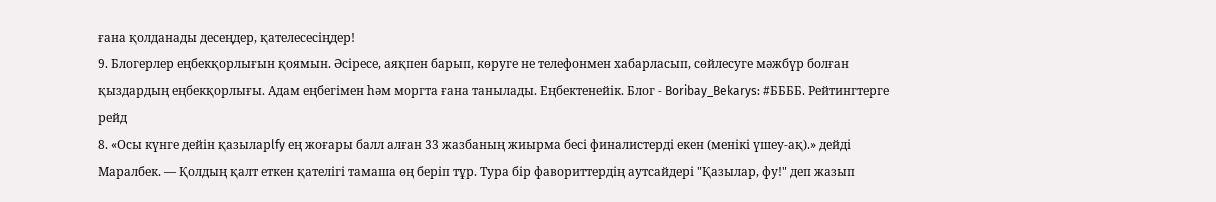ғана қолданады десеңдер, қателесесіңдер!
9. Блогерлер еңбекқорлығын қоямын. Әсіресе, аяқпен барып, көруге не телефонмен хабарласып, сөйлесуге мәжбүр болған қыздардың еңбекқорлығы. Адам еңбегімен һәм моргта ғана танылады. Еңбектенейік. Блог - Boribay_Bekarys: #ББББ. Рейтингтерге рейд
8. «Осы күнге дейін қазыларlfy ең жоғары балл алған 33 жазбаның жиырма бесі финалистерді екен (менікі үшеу-ақ).» дейді Маралбек. — Қолдың қалт еткен қателігі тамаша өң беріп тұр. Тура бір фавориттердің аутсайдері "Қазылар, фу!" деп жазып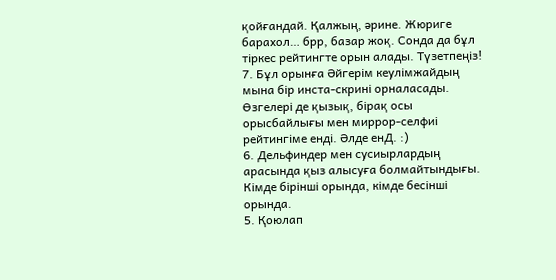қойғандай. Қалжың, әрине. Жюриге барахол… брр, базар жоқ. Сонда да бұл тіркес рейтингте орын алады. Түзетпеңіз!
7. Бұл орынға Әйгерім кеулімжайдың мына бір инста-скрині орналасады. Өзгелері де қызық, бірақ осы орысбайлығы мен миррор-селфиі рейтингіме енді. Әлде енД. :)
6. Дельфиндер мен сусиырлардың арасында қыз алысуға болмайтындығы. Кімде бірінші орында, кімде бесінші орында.
5. Қоюлап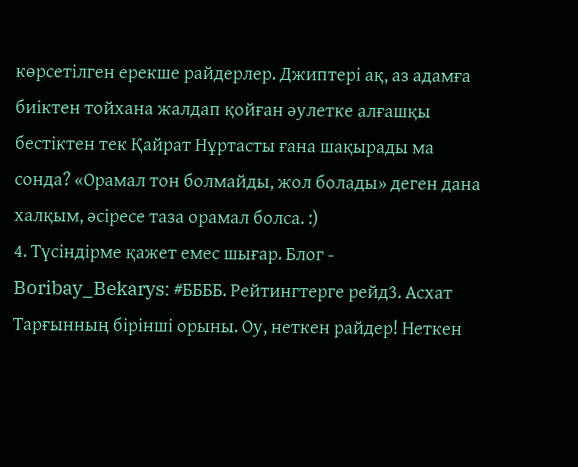көрсетілген ерекше райдерлер. Джиптері ақ, аз адамға биіктен тойхана жалдап қойған әулетке алғашқы бестіктен тек Қайрат Нұртасты ғана шақырады ма сонда? «Орамал тон болмайды, жол болады» деген дана халқым, әсіресе таза орамал болса. :)
4. Түсіндірме қажет емес шығар. Блог - Boribay_Bekarys: #ББББ. Рейтингтерге рейд3. Асхат Тарғынның бірінші орыны. Оу, неткен райдер! Неткен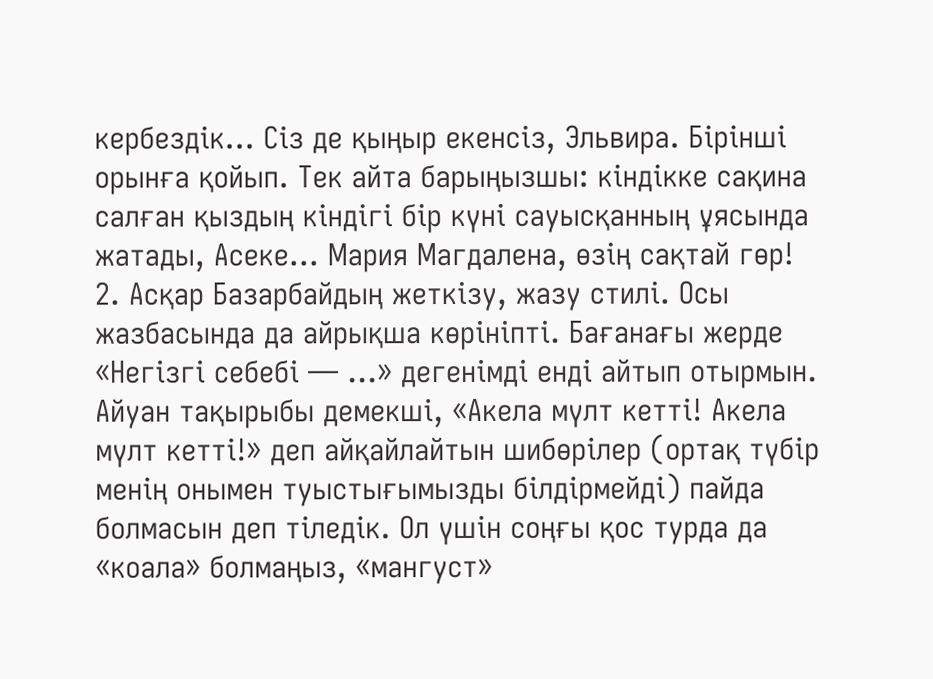кербездік… Сіз де қыңыр екенсіз, Эльвира. Бірінші орынға қойып. Тек айта барыңызшы: кіндікке сақина салған қыздың кіндігі бір күні сауысқанның ұясында жатады, Асеке… Мария Магдалена, өзің сақтай гөр!
2. Асқар Базарбайдың жеткізу, жазу стилі. Осы жазбасында да айрықша көрініпті. Бағанағы жерде «Негізгі себебі — ...» дегенімді енді айтып отырмын. Айуан тақырыбы демекші, «Акела мүлт кетті! Акела мүлт кетті!» деп айқайлайтын шибөрілер (ортақ түбір менің онымен туыстығымызды білдірмейді) пайда болмасын деп тіледік. Ол үшін соңғы қос турда да «коала» болмаңыз, «мангуст»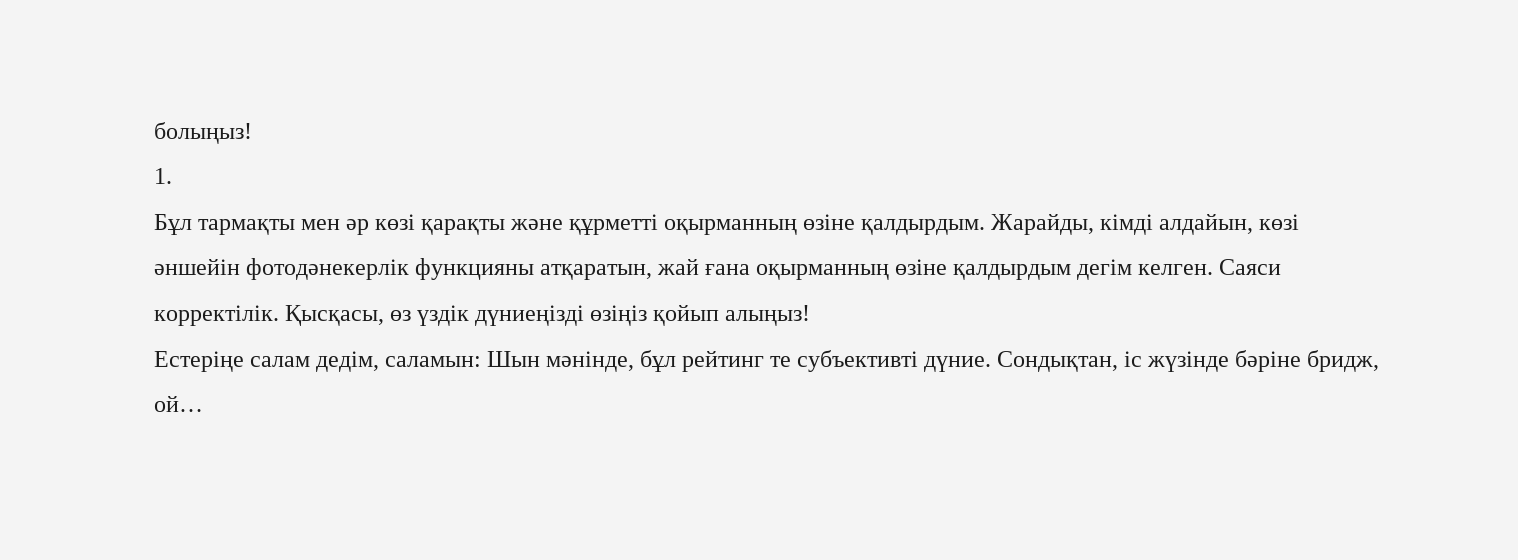болыңыз!
1.
Бұл тармақты мен әр көзі қарақты және құрметті оқырманның өзіне қалдырдым. Жарайды, кімді алдайын, көзі әншейін фотодәнекерлік функцияны атқаратын, жай ғана оқырманның өзіне қалдырдым дегім келген. Саяси корректілік. Қысқасы, өз үздік дүниеңізді өзіңіз қойып алыңыз!
Естеріңе салам дедім, саламын: Шын мәнінде, бұл рейтинг те субъективті дүние. Сондықтан, іс жүзінде бәріне бридж, ой…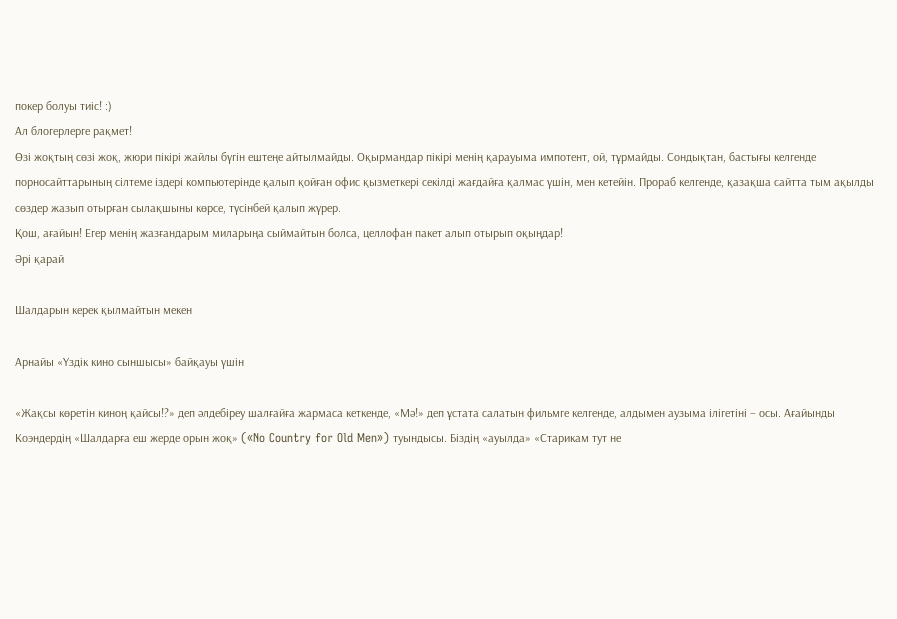покер болуы тиіс! :)
Ал блогерлерге рақмет!
Өзі жоқтың сөзі жоқ, жюри пікірі жайлы бүгін ештеңе айтылмайды. Оқырмандар пікірі менің қарауыма импотент, ой, тұрмайды. Сондықтан, бастығы келгенде порносайттарының сілтеме іздері компьютерінде қалып қойған офис қызметкері секілді жағдайға қалмас үшін, мен кетейін. Прораб келгенде, қазақша сайтта тым ақылды сөздер жазып отырған сылақшыны көрсе, түсінбей қалып жүрер.
Қош, ағайын! Егер менің жазғандарым миларыңа сыймайтын болса, целлофан пакет алып отырып оқыңдар!
Әрі қарай

Шалдарын керек қылмайтын мекен

Арнайы «Үздік кино сыншысы» байқауы үшін

«Жақсы көретін киноң қайсы!?» деп әлдебіреу шалғайға жармаса кеткенде, «Мә!» деп ұстата салатын фильмге келгенде, алдымен аузыма ілігетіні – осы. Ағайынды Коэндердің «Шалдарға еш жерде орын жоқ» («No Country for Old Men») туындысы. Біздің «ауылда» «Старикам тут не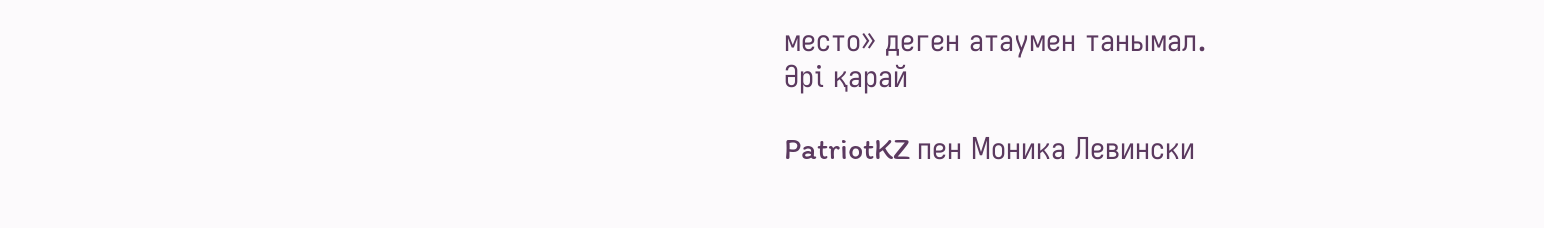место» деген атаумен танымал.
Әрі қарай

PatriotKZ пен Моника Левински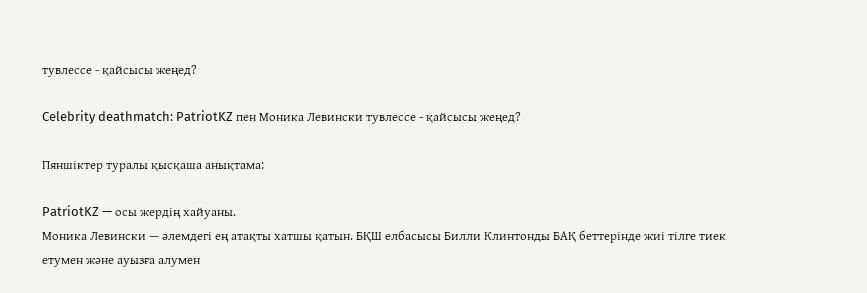тувлессе - қайсысы жеңед?

Celebrity deathmatch: PatriotKZ пен Моника Левински тувлессе - қайсысы жеңед?

Пяншіктер туралы қысқаша анықтама:

PatriotKZ — осы жердің хайуаны.
Моника Левински — әлемдегі ең атақты хатшы қатын. БҚШ елбасысы Билли Клинтонды БАҚ беттерінде жиі тілге тиек етумен және ауызға алумен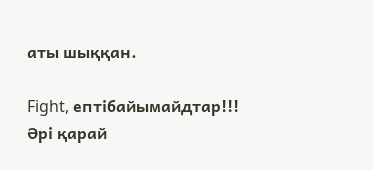аты шыққан.

Fight, ептібайымайдтар!!!
Әрі қарай